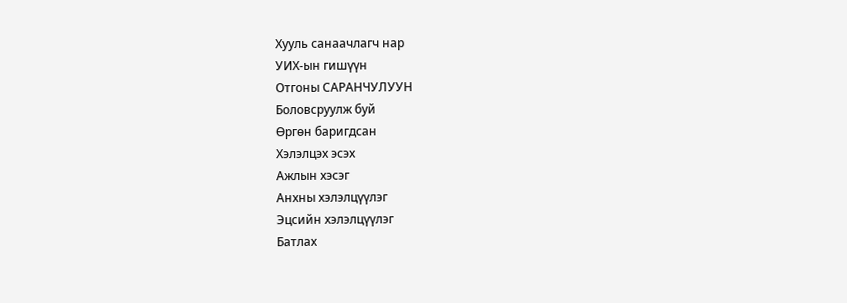Хууль санаачлагч нар
УИХ-ын гишүүн
Отгоны САРАНЧУЛУУН
Боловсруулж буй
Өргөн баригдсан
Хэлэлцэх эсэх
Ажлын хэсэг
Анхны хэлэлцүүлэг
Эцсийн хэлэлцүүлэг
Батлах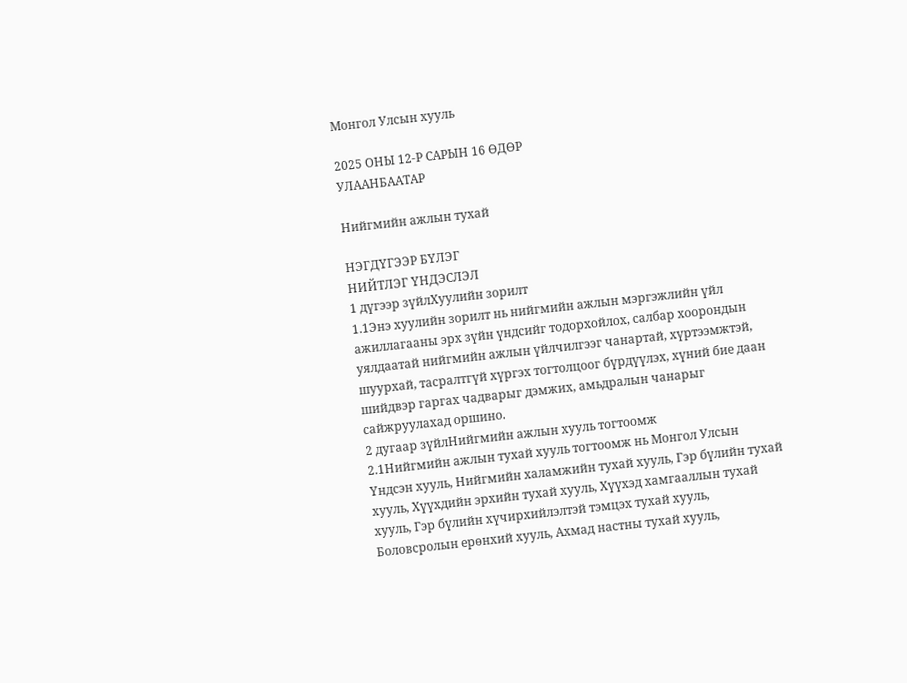Монгол Улсын хууль

2025 ОНЫ 12-Р САРЫН 16 ӨДӨР
УЛААНБААТАР

Нийгмийн ажлын тухай

НЭГДҮГЭЭР БҮЛЭГ
НИЙТЛЭГ ҮНДЭСЛЭЛ
1 дүгээр зүйлХуулийн зорилт
1.1Энэ хуулийн зорилт нь нийгмийн ажлын мэргэжлийн үйл ажиллагааны эрх зүйн үндсийг тодорхойлох, салбар хоорондын уялдаатай нийгмийн ажлын үйлчилгээг чанартай, хүртээмжтэй, шуурхай, тасралтгүй хүргэх тогтолцоог бүрдүүлэх, хүний бие даан шийдвэр гаргах чадварыг дэмжих, амьдралын чанарыг сайжруулахад оршино.
2 дугаар зүйлНийгмийн ажлын хууль тогтоомж
2.1Нийгмийн ажлын тухай хууль тогтоомж нь Монгол Улсын Үндсэн хууль, Нийгмийн халамжийн тухай хууль, Гэр бүлийн тухай хууль, Хүүхдийн эрхийн тухай хууль, Хүүхэд хамгааллын тухай хууль, Гэр бүлийн хүчирхийлэлтэй тэмцэх тухай хууль, Боловсролын ерөнхий хууль, Ахмад настны тухай хууль,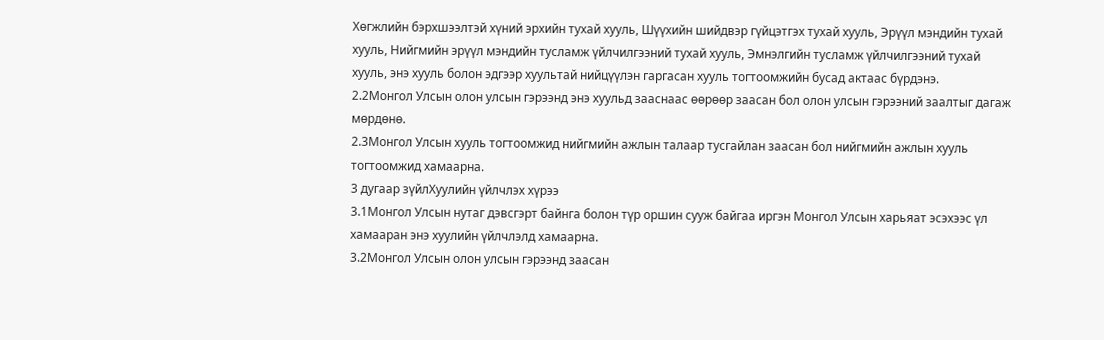Хөгжлийн бэрхшээлтэй хүний эрхийн тухай хууль, Шүүхийн шийдвэр гүйцэтгэх тухай хууль, Эрүүл мэндийн тухай хууль, Нийгмийн эрүүл мэндийн тусламж үйлчилгээний тухай хууль, Эмнэлгийн тусламж үйлчилгээний тухай хууль, энэ хууль болон эдгээр хуультай нийцүүлэн гаргасан хууль тогтоомжийн бусад актаас бүрдэнэ.
2.2Монгол Улсын олон улсын гэрээнд энэ хуульд зааснаас өөрөөр заасан бол олон улсын гэрээний заалтыг дагаж мөрдөнө.
2.3Монгол Улсын хууль тогтоомжид нийгмийн ажлын талаар тусгайлан заасан бол нийгмийн ажлын хууль тогтоомжид хамаарна.
3 дугаар зүйлХуулийн үйлчлэх хүрээ
3.1Монгол Улсын нутаг дэвсгэрт байнга болон түр оршин сууж байгаа иргэн Монгол Улсын харьяат эсэхээс үл хамааран энэ хуулийн үйлчлэлд хамаарна.
3.2Монгол Улсын олон улсын гэрээнд заасан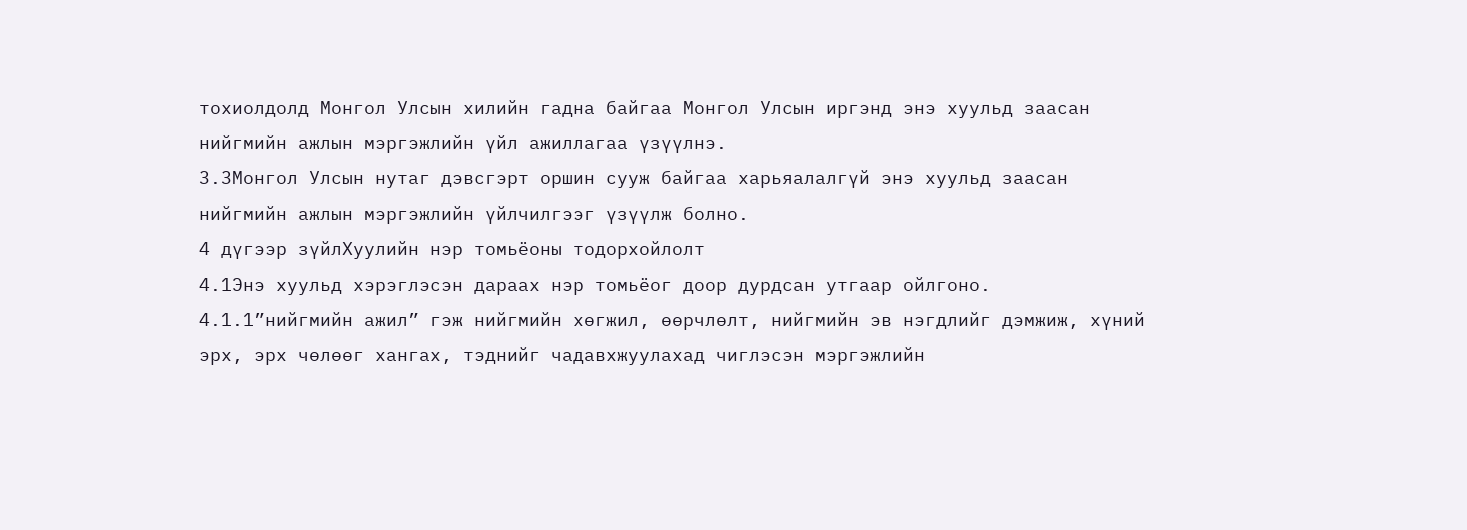тохиолдолд Монгол Улсын хилийн гадна байгаа Монгол Улсын иргэнд энэ хуульд заасан нийгмийн ажлын мэргэжлийн үйл ажиллагаа үзүүлнэ.
3.3Монгол Улсын нутаг дэвсгэрт оршин сууж байгаа харьяалалгүй энэ хуульд заасан нийгмийн ажлын мэргэжлийн үйлчилгээг үзүүлж болно.
4 дүгээр зүйлХуулийн нэр томьёоны тодорхойлолт
4.1Энэ хуульд хэрэглэсэн дараах нэр томьёог доор дурдсан утгаар ойлгоно.
4.1.1”нийгмийн ажил” гэж нийгмийн хөгжил, өөрчлөлт, нийгмийн эв нэгдлийг дэмжиж, хүний эрх, эрх чөлөөг хангах, тэднийг чадавхжуулахад чиглэсэн мэргэжлийн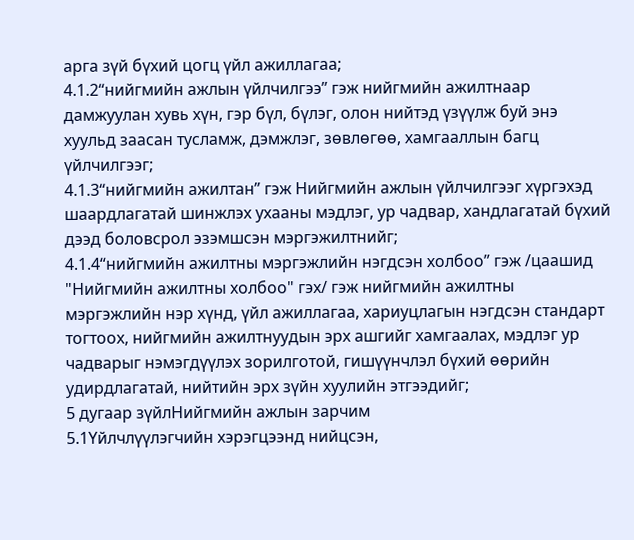арга зүй бүхий цогц үйл ажиллагаа;
4.1.2“нийгмийн ажлын үйлчилгээ” гэж нийгмийн ажилтнаар дамжуулан хувь хүн, гэр бүл, бүлэг, олон нийтэд үзүүлж буй энэ хуульд заасан тусламж, дэмжлэг, зөвлөгөө, хамгааллын багц үйлчилгээг;
4.1.3“нийгмийн ажилтан” гэж Нийгмийн ажлын үйлчилгээг хүргэхэд шаардлагатай шинжлэх ухааны мэдлэг, ур чадвар, хандлагатай бүхий дээд боловсрол эзэмшсэн мэргэжилтнийг;
4.1.4“нийгмийн ажилтны мэргэжлийн нэгдсэн холбоо” гэж /цаашид "Нийгмийн ажилтны холбоо" гэх/ гэж нийгмийн ажилтны мэргэжлийн нэр хүнд, үйл ажиллагаа, хариуцлагын нэгдсэн стандарт тогтоох, нийгмийн ажилтнуудын эрх ашгийг хамгаалах, мэдлэг ур чадварыг нэмэгдүүлэх зорилготой, гишүүнчлэл бүхий өөрийн удирдлагатай, нийтийн эрх зүйн хуулийн этгээдийг;
5 дугаар зүйлНийгмийн ажлын зарчим
5.1Үйлчлүүлэгчийн хэрэгцээнд нийцсэн,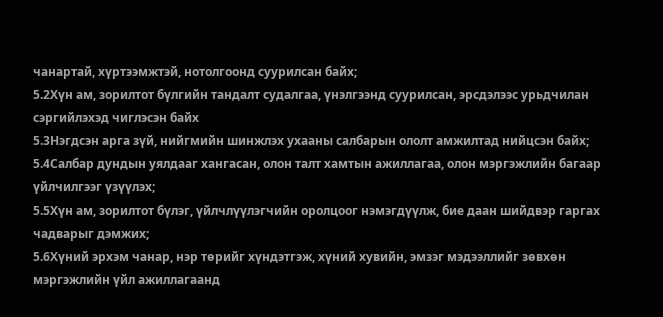чанартай, хүртээмжтэй, нотолгоонд суурилсан байх;
5.2Хүн ам, зорилтот бүлгийн тандалт судалгаа, үнэлгээнд суурилсан, эрсдэлээс урьдчилан сэргийлэхэд чиглэсэн байх
5.3Нэгдсэн арга зүй, нийгмийн шинжлэх ухааны салбарын ололт амжилтад нийцсэн байх;
5.4Салбар дундын уялдааг хангасан, олон талт хамтын ажиллагаа, олон мэргэжлийн багаар үйлчилгээг үзүүлэх;
5.5Хүн ам, зорилтот бүлэг, үйлчлүүлэгчийн оролцоог нэмэгдүүлж, бие даан шийдвэр гаргах чадварыг дэмжих;
5.6Хүний эрхэм чанар, нэр төрийг хүндэтгэж, хүний хувийн, эмзэг мэдээллийг зөвхөн мэргэжлийн үйл ажиллагаанд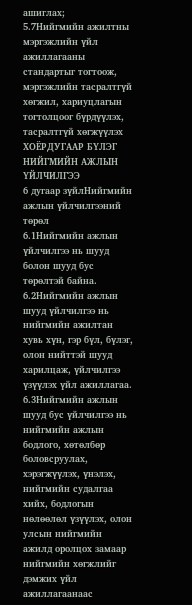ашиглах;
5.7Нийгмийн ажилтны мэргэжлийн үйл ажиллагааны стандартыг тогтоож, мэргэжлийн тасралтгүй хөгжил, хариуцлагын тогтолцоог бүрдүүлэх, тасралтгүй хөгжүүлэх
ХОЁРДУГААР БҮЛЭГ
НИЙГМИЙН АЖЛЫН ҮЙЛЧИЛГЭЭ
6 дугаар зүйлНийгмийн ажлын үйлчилгээний төрөл
6.1Нийгмийн ажлын үйлчилгээ нь шууд болон шууд бус төрөлтэй байна.
6.2Нийгмийн ажлын шууд үйлчилгээ нь нийгмийн ажилтан хувь хүн, гэр бүл, бүлэг, олон нийттэй шууд харилцаж, үйлчилгээ үзүүлэх үйл ажиллагаа.
6.3Нийгмийн ажлын шууд бус үйлчилгээ нь нийгмийн ажлын бодлого, хөтөлбөр боловсруулах, хэрэгжүүлэх, үнэлэх, нийгмийн судалгаа хийх, бодлогын нөлөөлөл үзүүлэх, олон улсын нийгмийн ажилд оролцох замаар нийгмийн хөгжлийг дэмжих үйл ажиллагаанаас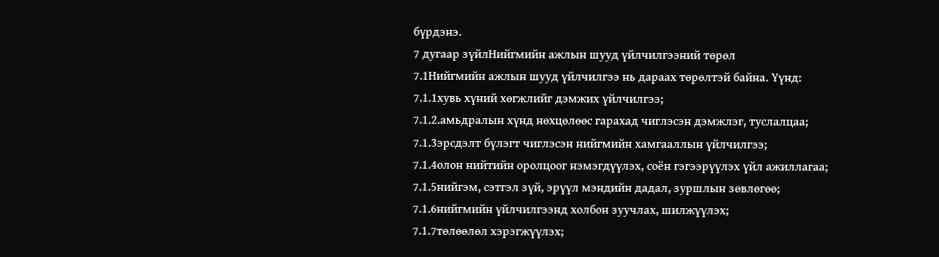бүрдэнэ.
7 дугаар зүйлНийгмийн ажлын шууд үйлчилгээний төрөл
7.1Нийгмийн ажлын шууд үйлчилгээ нь дараах төрөлтэй байна. Үүнд:
7.1.1хувь хүний хөгжлийг дэмжих үйлчилгээ;
7.1.2.амьдралын хүнд нөхцөлөөс гарахад чиглэсэн дэмжлэг, туслалцаа;
7.1.3эрсдэлт бүлэгт чиглэсэн нийгмийн хамгааллын үйлчилгээ;
7.1.4олон нийтийн оролцоог нэмэгдүүлэх, соён гэгээрүүлэх үйл ажиллагаа;
7.1.5нийгэм, сэтгэл зүй, эрүүл мэндийн дадал, зуршлын зөвлөгөө;
7.1.6нийгмийн үйлчилгээнд холбон зуучлах, шилжүүлэх;
7.1.7төлөөлөл хэрэгжүүлэх;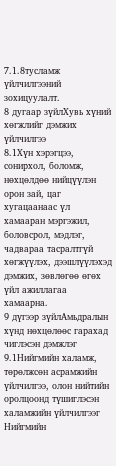7.1.8тусламж үйлчилгээний зохицуулалт.
8 дугаар зүйлХувь хүний хөгжлийг дэмжих үйлчилгээ
8.1Хүн хэрэгцээ, сонирхол, боломж, нөхцөлдөө нийцүүлэн орон зай, цаг хугацаанаас үл хамааран мэргэжил, боловсрол, мэдлэг, чадвараа тасралтгүй хөгжүүлэх, дээшлүүлэхэд дэмжих, зөвлөгөө өгөх үйл ажиллагаа хамаарна.
9 дүгээр зүйлАмьдралын хүнд нөхцөлөөс гарахад чиглэсэн дэмжлэг
9.1Нийгмийн халамж, төрөлжсөн асрамжийн үйлчилгээ, олон нийтийн оролцоонд түшиглэсэн халамжийн үйлчилгээг Нийгмийн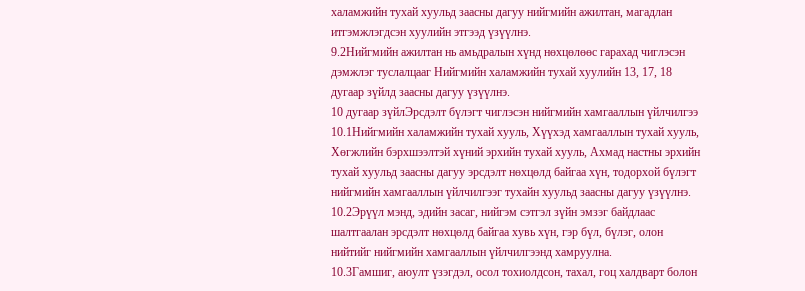халамжийн тухай хуульд заасны дагуу нийгмийн ажилтан, магадлан итгэмжлэгдсэн хуулийн этгээд үзүүлнэ.
9.2Нийгмийн ажилтан нь амьдралын хүнд нөхцөлөөс гарахад чиглэсэн дэмжлэг туслалцааг Нийгмийн халамжийн тухай хуулийн 13, 17, 18 дугаар зүйлд заасны дагуу үзүүлнэ.
10 дугаар зүйлЭрсдэлт бүлэгт чиглэсэн нийгмийн хамгааллын үйлчилгээ
10.1Нийгмийн халамжийн тухай хууль, Хүүхэд хамгааллын тухай хууль, Хөгжлийн бэрхшээлтэй хүний эрхийн тухай хууль, Ахмад настны эрхийн тухай хуульд заасны дагуу эрсдэлт нөхцөлд байгаа хүн, тодорхой бүлэгт нийгмийн хамгааллын үйлчилгээг тухайн хуульд заасны дагуу үзүүлнэ.
10.2Эрүүл мэнд, эдийн засаг, нийгэм сэтгэл зүйн эмзэг байдлаас шалтгаалан эрсдэлт нөхцөлд байгаа хувь хүн, гэр бүл, бүлэг, олон нийтийг нийгмийн хамгааллын үйлчилгээнд хамруулна.
10.3Гамшиг, аюулт үзэгдэл, осол тохиолдсон, тахал, гоц халдварт болон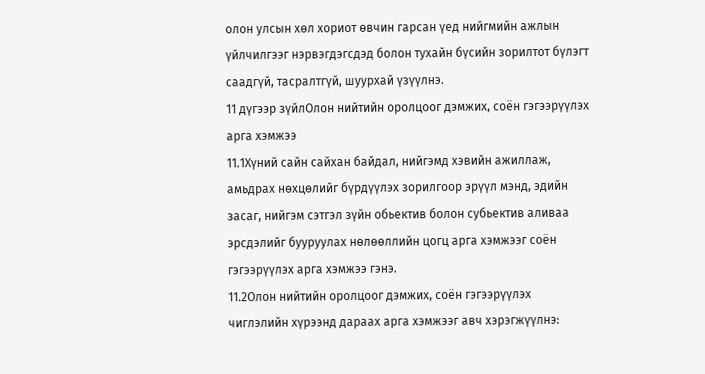олон улсын хөл хориот өвчин гарсан үед нийгмийн ажлын үйлчилгээг нэрвэгдэгсдэд болон тухайн бүсийн зорилтот бүлэгт саадгүй, тасралтгүй, шуурхай үзүүлнэ.
11 дүгээр зүйлОлон нийтийн оролцоог дэмжих, соён гэгээрүүлэх арга хэмжээ
11.1Хүний сайн сайхан байдал, нийгэмд хэвийн ажиллаж, амьдрах нөхцөлийг бүрдүүлэх зорилгоор эрүүл мэнд, эдийн засаг, нийгэм сэтгэл зүйн обьектив болон субьектив аливаа эрсдэлийг бууруулах нөлөөллийн цогц арга хэмжээг соён гэгээрүүлэх арга хэмжээ гэнэ.
11.2Олон нийтийн оролцоог дэмжих, соён гэгээрүүлэх чиглэлийн хүрээнд дараах арга хэмжээг авч хэрэгжүүлнэ: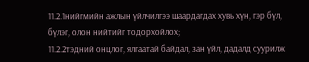11.2.1нийгмийн ажлын үйлчилгээ шаардагдах хувь хүн, гэр бүл, бүлэг, олон нийтийг тодорхойлох;
11.2.2тэдний онцлог, ялгаатай байдал, зан үйл, дадалд суурилж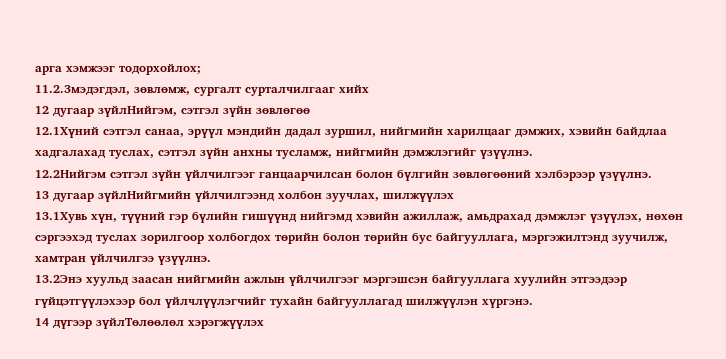арга хэмжээг тодорхойлох;
11.2.3мэдэгдэл, зөвлөмж, сургалт сурталчилгааг хийх
12 дугаар зүйлНийгэм, сэтгэл зүйн зөвлөгөө
12.1Хүний сэтгэл санаа, эрүүл мэндийн дадал зуршил, нийгмийн харилцааг дэмжих, хэвийн байдлаа хадгалахад туслах, сэтгэл зүйн анхны тусламж, нийгмийн дэмжлэгийг үзүүлнэ.
12.2Нийгэм сэтгэл зүйн үйлчилгээг ганцаарчилсан болон бүлгийн зөвлөгөөний хэлбэрээр үзүүлнэ.
13 дугаар зүйлНийгмийн үйлчилгээнд холбон зуучлах, шилжүүлэх
13.1Хувь хүн, түүний гэр бүлийн гишүүнд нийгэмд хэвийн ажиллаж, амьдрахад дэмжлэг үзүүлэх, нөхөн сэргээхэд туслах зорилгоор холбогдох төрийн болон төрийн бус байгууллага, мэргэжилтэнд зуучилж, хамтран үйлчилгээ үзүүлнэ.
13.2Энэ хуульд заасан нийгмийн ажлын үйлчилгээг мэргэшсэн байгууллага хуулийн этгээдээр гүйцэтгүүлэхээр бол үйлчлүүлэгчийг тухайн байгууллагад шилжүүлэн хүргэнэ.
14 дүгээр зүйлТөлөөлөл хэрэгжүүлэх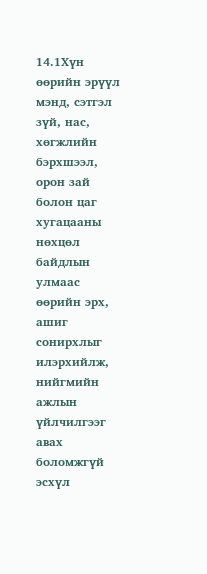14.1Хүн өөрийн эрүүл мэнд, сэтгэл зүй, нас, хөгжлийн бэрхшээл, орон зай болон цаг хугацааны нөхцөл байдлын улмаас өөрийн эрх, ашиг сонирхлыг илэрхийлж, нийгмийн ажлын үйлчилгээг авах боломжгүй эсхүл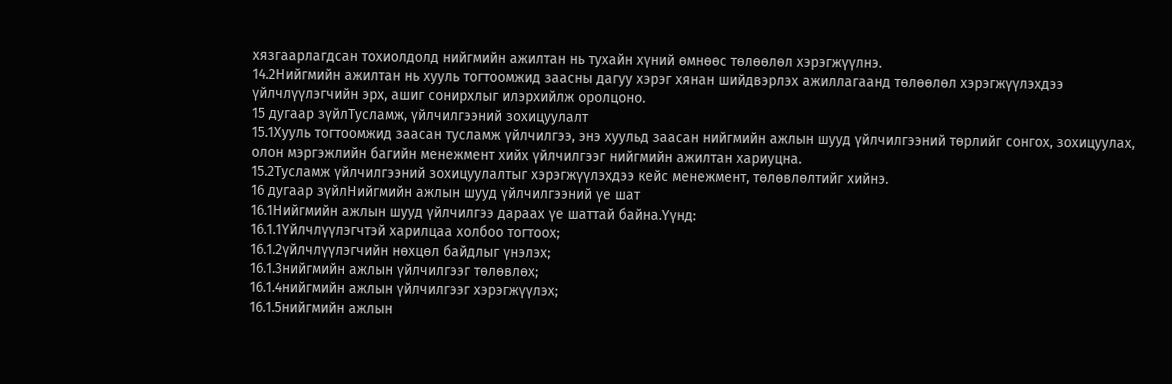хязгаарлагдсан тохиолдолд нийгмийн ажилтан нь тухайн хүний өмнөөс төлөөлөл хэрэгжүүлнэ.
14.2Нийгмийн ажилтан нь хууль тогтоомжид заасны дагуу хэрэг хянан шийдвэрлэх ажиллагаанд төлөөлөл хэрэгжүүлэхдээ үйлчлүүлэгчийн эрх, ашиг сонирхлыг илэрхийлж оролцоно.
15 дугаар зүйлТусламж, үйлчилгээний зохицуулалт
15.1Хууль тогтоомжид заасан тусламж үйлчилгээ, энэ хуульд заасан нийгмийн ажлын шууд үйлчилгээний төрлийг сонгох, зохицуулах, олон мэргэжлийн багийн менежмент хийх үйлчилгээг нийгмийн ажилтан хариуцна.
15.2Тусламж үйлчилгээний зохицуулалтыг хэрэгжүүлэхдээ кейс менежмент, төлөвлөлтийг хийнэ.
16 дугаар зүйлНийгмийн ажлын шууд үйлчилгээний үе шат
16.1Нийгмийн ажлын шууд үйлчилгээ дараах үе шаттай байна.Үүнд:
16.1.1Үйлчлүүлэгчтэй харилцаа холбоо тогтоох;
16.1.2үйлчлүүлэгчийн нөхцөл байдлыг үнэлэх;
16.1.3нийгмийн ажлын үйлчилгээг төлөвлөх;
16.1.4нийгмийн ажлын үйлчилгээг хэрэгжүүлэх;
16.1.5нийгмийн ажлын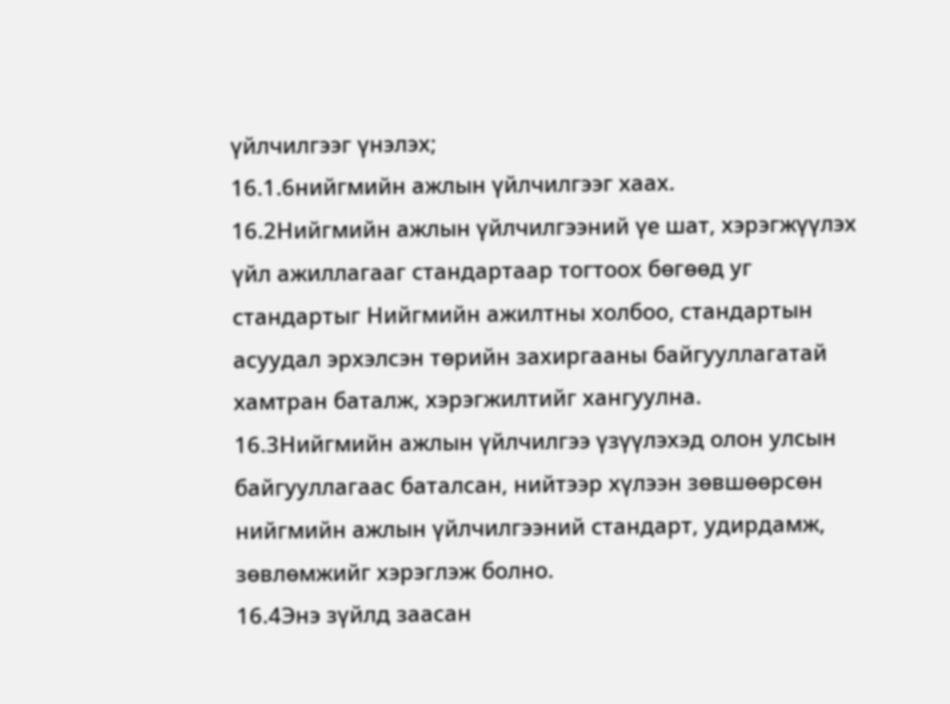үйлчилгээг үнэлэх;
16.1.6нийгмийн ажлын үйлчилгээг хаах.
16.2Нийгмийн ажлын үйлчилгээний үе шат, хэрэгжүүлэх үйл ажиллагааг стандартаар тогтоох бөгөөд уг стандартыг Нийгмийн ажилтны холбоо, стандартын асуудал эрхэлсэн төрийн захиргааны байгууллагатай хамтран баталж, хэрэгжилтийг хангуулна.
16.3Нийгмийн ажлын үйлчилгээ үзүүлэхэд олон улсын байгууллагаас баталсан, нийтээр хүлээн зөвшөөрсөн нийгмийн ажлын үйлчилгээний стандарт, удирдамж, зөвлөмжийг хэрэглэж болно.
16.4Энэ зүйлд заасан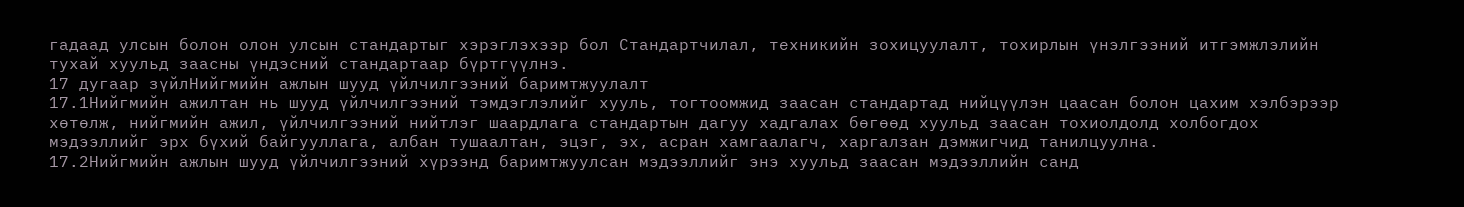гадаад улсын болон олон улсын стандартыг хэрэглэхээр бол Стандартчилал, техникийн зохицуулалт, тохирлын үнэлгээний итгэмжлэлийн тухай хуульд заасны үндэсний стандартаар бүртгүүлнэ.
17 дугаар зүйлНийгмийн ажлын шууд үйлчилгээний баримтжуулалт
17.1Нийгмийн ажилтан нь шууд үйлчилгээний тэмдэглэлийг хууль, тогтоомжид заасан стандартад нийцүүлэн цаасан болон цахим хэлбэрээр хөтөлж, нийгмийн ажил, үйлчилгээний нийтлэг шаардлага стандартын дагуу хадгалах бөгөөд хуульд заасан тохиолдолд холбогдох мэдээллийг эрх бүхий байгууллага, албан тушаалтан, эцэг, эх, асран хамгаалагч, харгалзан дэмжигчид танилцуулна.
17.2Нийгмийн ажлын шууд үйлчилгээний хүрээнд баримтжуулсан мэдээллийг энэ хуульд заасан мэдээллийн санд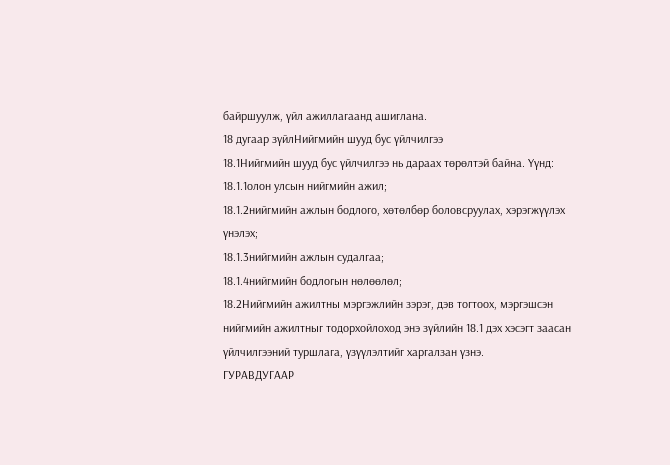байршуулж, үйл ажиллагаанд ашиглана.
18 дугаар зүйлНийгмийн шууд бус үйлчилгээ
18.1Нийгмийн шууд бус үйлчилгээ нь дараах төрөлтэй байна. Үүнд:
18.1.1олон улсын нийгмийн ажил;
18.1.2нийгмийн ажлын бодлого, хөтөлбөр боловсруулах, хэрэгжүүлэх үнэлэх;
18.1.3нийгмийн ажлын судалгаа;
18.1.4нийгмийн бодлогын нөлөөлөл;
18.2Нийгмийн ажилтны мэргэжлийн зэрэг, дэв тогтоох, мэргэшсэн нийгмийн ажилтныг тодорхойлоход энэ зүйлийн 18.1 дэх хэсэгт заасан үйлчилгээний туршлага, үзүүлэлтийг харгалзан үзнэ.
ГУРАВДУГААР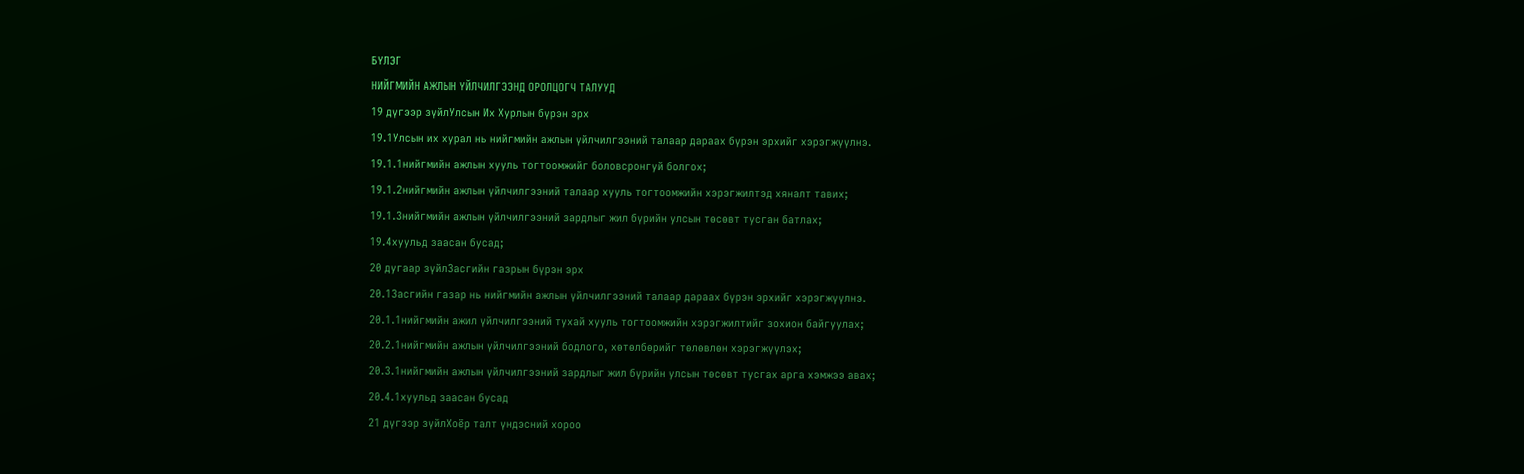БҮЛЭГ
НИЙГМИЙН АЖЛЫН ҮЙЛЧИЛГЭЭНД ОРОЛЦОГЧ ТАЛУУД
19 дүгээр зүйлУлсын Их Хурлын бүрэн эрх
19.1Улсын их хурал нь нийгмийн ажлын үйлчилгээний талаар дараах бүрэн эрхийг хэрэгжүүлнэ.
19.1.1нийгмийн ажлын хууль тогтоомжийг боловсронгуй болгох;
19.1.2нийгмийн ажлын үйлчилгээний талаар хууль тогтоомжийн хэрэгжилтэд хяналт тавих;
19.1.3нийгмийн ажлын үйлчилгээний зардлыг жил бүрийн улсын төсөвт тусган батлах;
19.4хуульд заасан бусад;
20 дугаар зүйлЗасгийн газрын бүрэн эрх
20.1Засгийн газар нь нийгмийн ажлын үйлчилгээний талаар дараах бүрэн эрхийг хэрэгжүүлнэ.
20.1.1нийгмийн ажил үйлчилгээний тухай хууль тогтоомжийн хэрэгжилтийг зохион байгуулах;
20.2.1нийгмийн ажлын үйлчилгээний бодлого, хөтөлбөрийг төлөвлөн хэрэгжүүлэх;
20.3.1нийгмийн ажлын үйлчилгээний зардлыг жил бүрийн улсын төсөвт тусгах арга хэмжээ авах;
20.4.1хуульд заасан бусад
21 дүгээр зүйлХоёр талт үндэсний хороо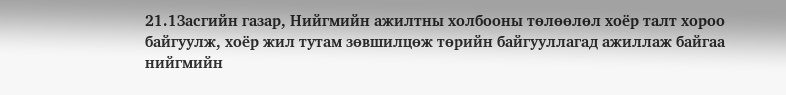21.1Засгийн газар, Нийгмийн ажилтны холбооны төлөөлөл хоёр талт хороо байгуулж, хоёр жил тутам зөвшилцөж төрийн байгууллагад ажиллаж байгаа нийгмийн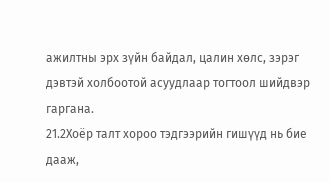ажилтны эрх зүйн байдал, цалин хөлс, зэрэг дэвтэй холбоотой асуудлаар тогтоол шийдвэр гаргана.
21.2Хоёр талт хороо тэдгээрийн гишүүд нь бие дааж,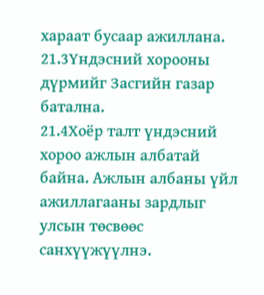хараат бусаар ажиллана.
21.3Үндэсний хорооны дүрмийг Засгийн газар батална.
21.4Хоёр талт үндэсний хороо ажлын албатай байна. Ажлын албаны үйл ажиллагааны зардлыг улсын төсвөөс санхүүжүүлнэ.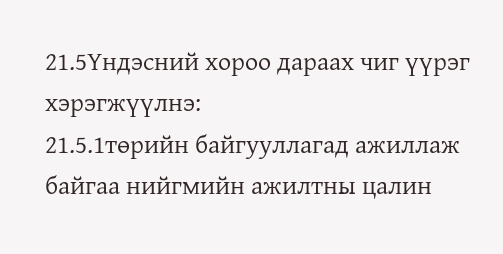21.5Үндэсний хороо дараах чиг үүрэг хэрэгжүүлнэ:
21.5.1төрийн байгууллагад ажиллаж байгаа нийгмийн ажилтны цалин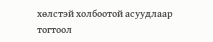хөлстэй холбоотой асуудлаар тогтоол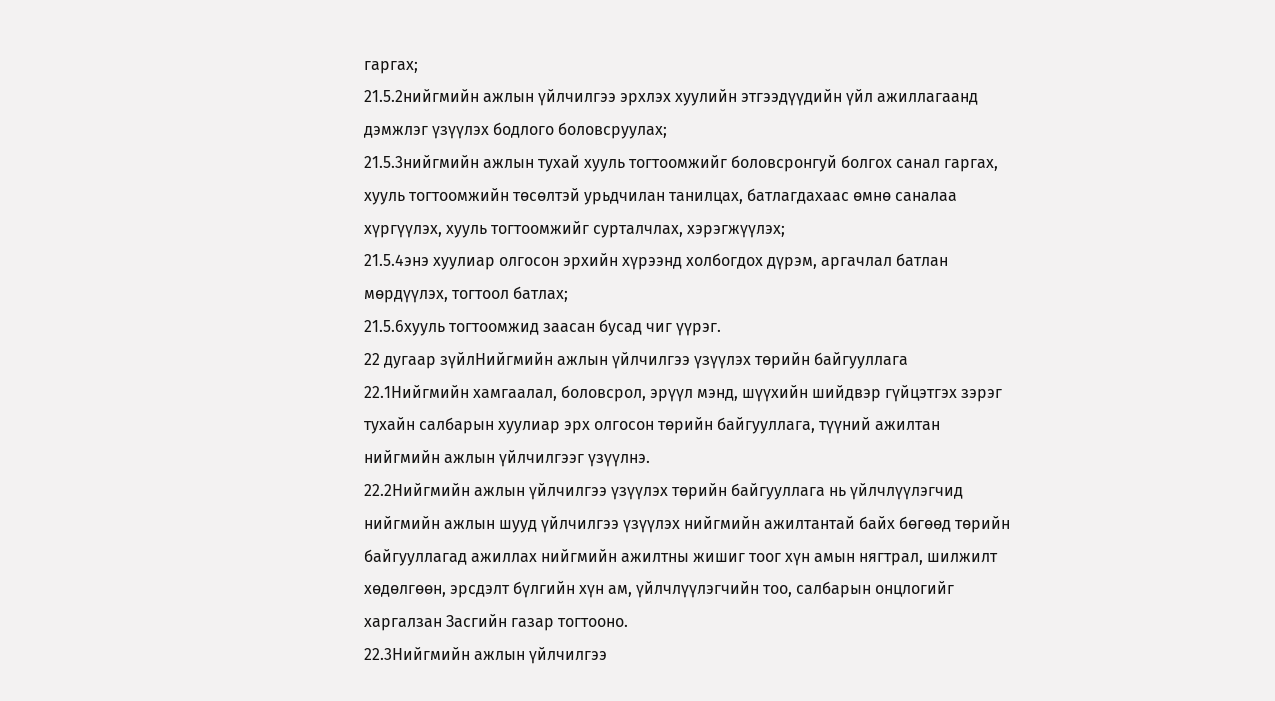гаргах;
21.5.2нийгмийн ажлын үйлчилгээ эрхлэх хуулийн этгээдүүдийн үйл ажиллагаанд дэмжлэг үзүүлэх бодлого боловсруулах;
21.5.3нийгмийн ажлын тухай хууль тогтоомжийг боловсронгуй болгох санал гаргах, хууль тогтоомжийн төсөлтэй урьдчилан танилцах, батлагдахаас өмнө саналаа хүргүүлэх, хууль тогтоомжийг сурталчлах, хэрэгжүүлэх;
21.5.4энэ хуулиар олгосон эрхийн хүрээнд холбогдох дүрэм, аргачлал батлан мөрдүүлэх, тогтоол батлах;
21.5.6хууль тогтоомжид заасан бусад чиг үүрэг.
22 дугаар зүйлНийгмийн ажлын үйлчилгээ үзүүлэх төрийн байгууллага
22.1Нийгмийн хамгаалал, боловсрол, эрүүл мэнд, шүүхийн шийдвэр гүйцэтгэх зэрэг тухайн салбарын хуулиар эрх олгосон төрийн байгууллага, түүний ажилтан нийгмийн ажлын үйлчилгээг үзүүлнэ.
22.2Нийгмийн ажлын үйлчилгээ үзүүлэх төрийн байгууллага нь үйлчлүүлэгчид нийгмийн ажлын шууд үйлчилгээ үзүүлэх нийгмийн ажилтантай байх бөгөөд төрийн байгууллагад ажиллах нийгмийн ажилтны жишиг тоог хүн амын нягтрал, шилжилт хөдөлгөөн, эрсдэлт бүлгийн хүн ам, үйлчлүүлэгчийн тоо, салбарын онцлогийг харгалзан Засгийн газар тогтооно.
22.3Нийгмийн ажлын үйлчилгээ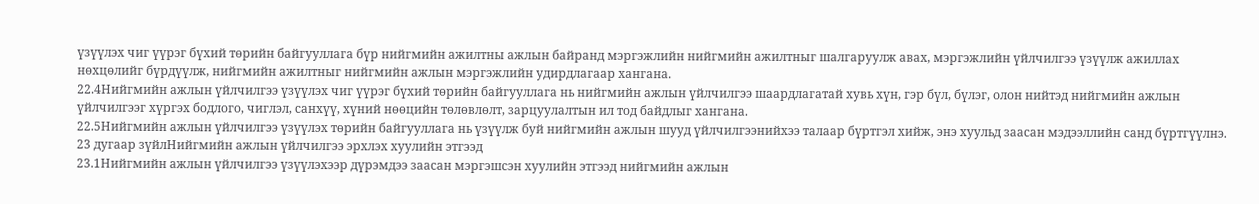үзүүлэх чиг үүрэг бүхий төрийн байгууллага бүр нийгмийн ажилтны ажлын байранд мэргэжлийн нийгмийн ажилтныг шалгаруулж авах, мэргэжлийн үйлчилгээ үзүүлж ажиллах нөхцөлийг бүрдүүлж, нийгмийн ажилтныг нийгмийн ажлын мэргэжлийн удирдлагаар хангана.
22.4Нийгмийн ажлын үйлчилгээ үзүүлэх чиг үүрэг бүхий төрийн байгууллага нь нийгмийн ажлын үйлчилгээ шаардлагатай хувь хүн, гэр бүл, бүлэг, олон нийтэд нийгмийн ажлын үйлчилгээг хүргэх бодлого, чиглэл, санхүү, хүний нөөцийн төлөвлөлт, зарцуулалтын ил тод байдлыг хангана.
22.5Нийгмийн ажлын үйлчилгээ үзүүлэх төрийн байгууллага нь үзүүлж буй нийгмийн ажлын шууд үйлчилгээнийхээ талаар бүртгэл хийж, энэ хуульд заасан мэдээллийн санд бүртгүүлнэ.
23 дугаар зүйлНийгмийн ажлын үйлчилгээ эрхлэх хуулийн этгээд
23.1Нийгмийн ажлын үйлчилгээ үзүүлэхээр дүрэмдээ заасан мэргэшсэн хуулийн этгээд нийгмийн ажлын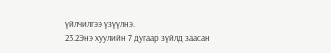үйлчилгээ үзүүлнэ.
23.2Энэ хуулийн 7 дугаар зүйлд заасан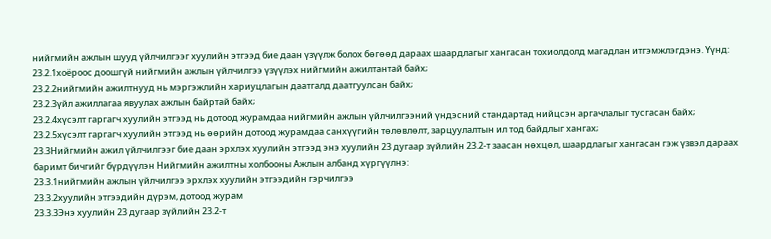нийгмийн ажлын шууд үйлчилгээг хуулийн этгээд бие даан үзүүлж болох бөгөөд дараах шаардлагыг хангасан тохиолдолд магадлан итгэмжлэгдэнэ. Үүнд:
23.2.1хоёроос доошгүй нийгмийн ажлын үйлчилгээ үзүүлэх нийгмийн ажилтантай байх;
23.2.2нийгмийн ажилтнууд нь мэргэжлийн хариуцлагын даатгалд даатгуулсан байх;
23.2.3үйл ажиллагаа явуулах ажлын байртай байх;
23.2.4хүсэлт гаргагч хуулийн этгээд нь дотоод журамдаа нийгмийн ажлын үйлчилгээний үндэсний стандартад нийцсэн аргачлалыг тусгасан байх;
23.2.5хүсэлт гаргагч хуулийн этгээд нь өөрийн дотоод журамдаа санхүүгийн төлөвлөлт, зарцуулалтын ил тод байдлыг хангах;
23.3Нийгмийн ажил үйлчилгээг бие даан эрхлэх хуулийн этгээд энэ хуулийн 23 дугаар зүйлийн 23.2-т заасан нөхцөл, шаардлагыг хангасан гэж үзвэл дараах баримт бичгийг бүрдүүлэн Нийгмийн ажилтны холбооны Ажлын албанд хүргүүлнэ:
23.3.1нийгмийн ажлын үйлчилгээ эрхлэх хуулийн этгээдийн гэрчилгээ
23.3.2хуулийн этгээдийн дүрэм, дотоод журам
23.3.3Энэ хуулийн 23 дугаар зүйлийн 23.2-т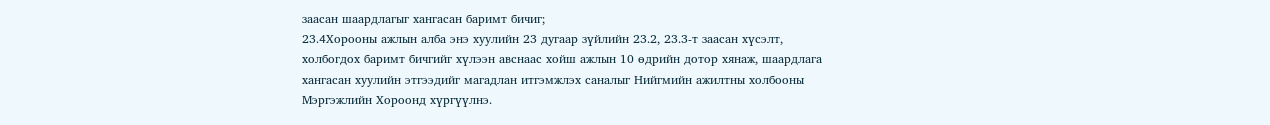заасан шаардлагыг хангасан баримт бичиг;
23.4Хорооны ажлын алба энэ хуулийн 23 дугаар зүйлийн 23.2, 23.3-т заасан хүсэлт, холбогдох баримт бичгийг хүлээн авснаас хойш ажлын 10 өдрийн дотор хянаж, шаардлага хангасан хуулийн этгээдийг магадлан итгэмжлэх саналыг Нийгмийн ажилтны холбооны Мэргэжлийн Хороонд хүргүүлнэ.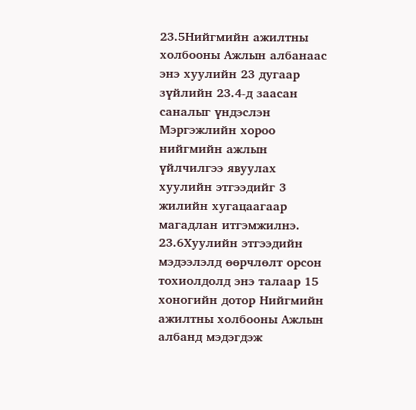23.5Нийгмийн ажилтны холбооны Ажлын албанаас энэ хуулийн 23 дугаар зүйлийн 23.4-д заасан саналыг үндэслэн Мэргэжлийн хороо нийгмийн ажлын үйлчилгээ явуулах хуулийн этгээдийг 3 жилийн хугацаагаар магадлан итгэмжилнэ.
23.6Хуулийн этгээдийн мэдээлэлд өөрчлөлт орсон тохиолдолд энэ талаар 15 хоногийн дотор Нийгмийн ажилтны холбооны Ажлын албанд мэдэгдэж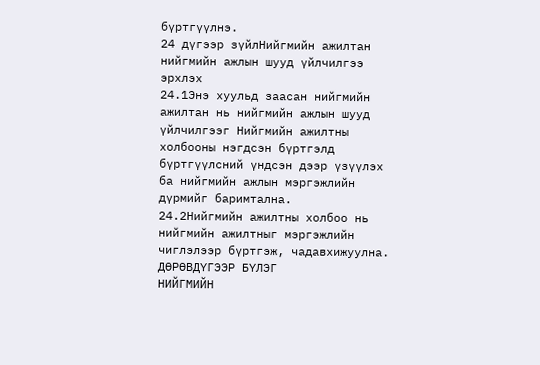бүртгүүлнэ.
24 дүгээр зүйлНийгмийн ажилтан нийгмийн ажлын шууд үйлчилгээ эрхлэх
24.1Энэ хуульд заасан нийгмийн ажилтан нь нийгмийн ажлын шууд үйлчилгээг Нийгмийн ажилтны холбооны нэгдсэн бүртгэлд бүртгүүлсний үндсэн дээр үзүүлэх ба нийгмийн ажлын мэргэжлийн дүрмийг баримтална.
24.2Нийгмийн ажилтны холбоо нь нийгмийн ажилтныг мэргэжлийн чиглэлээр бүртгэж, чадавхижуулна.
ДӨРӨВДҮГЭЭР БҮЛЭГ
НИЙГМИЙН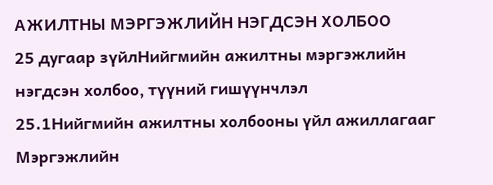АЖИЛТНЫ МЭРГЭЖЛИЙН НЭГДСЭН ХОЛБОО
25 дугаар зүйлНийгмийн ажилтны мэргэжлийн нэгдсэн холбоо, түүний гишүүнчлэл
25.1Нийгмийн ажилтны холбооны үйл ажиллагааг Мэргэжлийн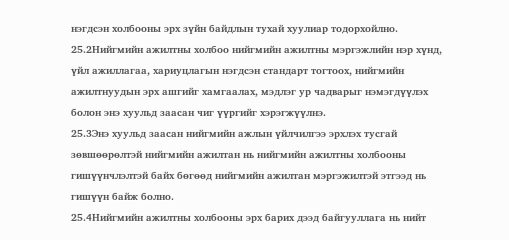нэгдсэн холбооны эрх зүйн байдлын тухай хуулиар тодорхойлно.
25.2Нийгмийн ажилтны холбоо нийгмийн ажилтны мэргэжлийн нэр хүнд, үйл ажиллагаа, хариуцлагын нэгдсэн стандарт тогтоох, нийгмийн ажилтнуудын эрх ашгийг хамгаалах, мэдлэг ур чадварыг нэмэгдүүлэх болон энэ хуульд заасан чиг үүргийг хэрэгжүүлнэ.
25.3Энэ хуульд заасан нийгмийн ажлын үйлчилгээ эрхлэх тусгай зөвшөөрөлтэй нийгмийн ажилтан нь нийгмийн ажилтны холбооны гишүүнчлэлтэй байх бөгөөд нийгмийн ажилтан мэргэжилтэй этгээд нь гишүүн байж болно.
25.4Нийгмийн ажилтны холбооны эрх барих дээд байгууллага нь нийт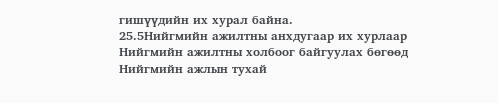гишүүдийн их хурал байна.
25.5Нийгмийн ажилтны анхдугаар их хурлаар Нийгмийн ажилтны холбоог байгуулах бөгөөд Нийгмийн ажлын тухай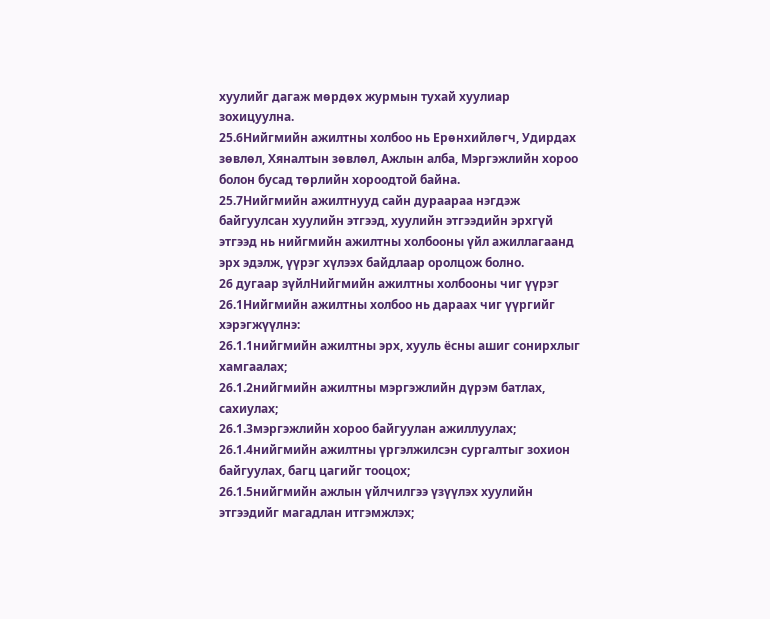хуулийг дагаж мөрдөх журмын тухай хуулиар зохицуулна.
25.6Нийгмийн ажилтны холбоо нь Ерөнхийлөгч, Удирдах зөвлөл, Хяналтын зөвлөл, Ажлын алба, Мэргэжлийн хороо болон бусад төрлийн хороодтой байна.
25.7Нийгмийн ажилтнууд сайн дураараа нэгдэж байгуулсан хуулийн этгээд, хуулийн этгээдийн эрхгүй этгээд нь нийгмийн ажилтны холбооны үйл ажиллагаанд эрх эдэлж, үүрэг хүлээх байдлаар оролцож болно.
26 дугаар зүйлНийгмийн ажилтны холбооны чиг үүрэг
26.1Нийгмийн ажилтны холбоо нь дараах чиг үүргийг хэрэгжүүлнэ:
26.1.1нийгмийн ажилтны эрх, хууль ёсны ашиг сонирхлыг хамгаалах;
26.1.2нийгмийн ажилтны мэргэжлийн дүрэм батлах, сахиулах;
26.1.3мэргэжлийн хороо байгуулан ажиллуулах;
26.1.4нийгмийн ажилтны үргэлжилсэн сургалтыг зохион байгуулах, багц цагийг тооцох;
26.1.5нийгмийн ажлын үйлчилгээ үзүүлэх хуулийн этгээдийг магадлан итгэмжлэх;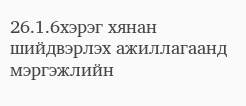26.1.6хэрэг хянан шийдвэрлэх ажиллагаанд мэргэжлийн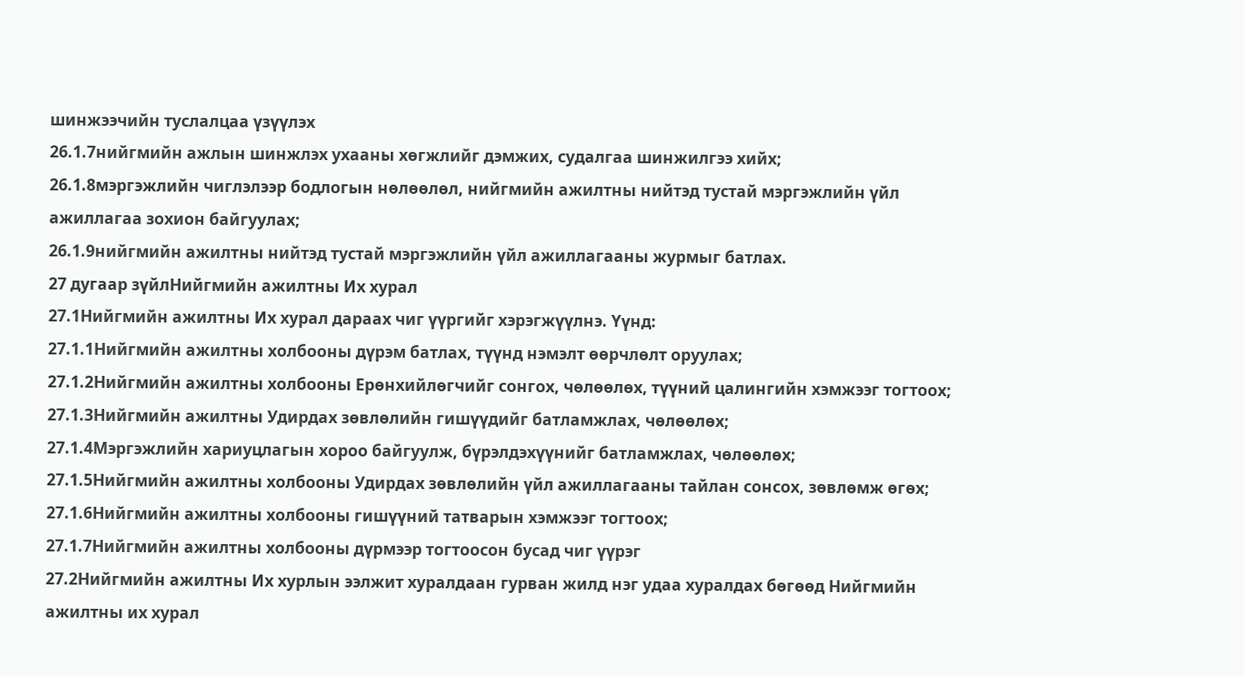шинжээчийн туслалцаа үзүүлэх
26.1.7нийгмийн ажлын шинжлэх ухааны хөгжлийг дэмжих, судалгаа шинжилгээ хийх;
26.1.8мэргэжлийн чиглэлээр бодлогын нөлөөлөл, нийгмийн ажилтны нийтэд тустай мэргэжлийн үйл ажиллагаа зохион байгуулах;
26.1.9нийгмийн ажилтны нийтэд тустай мэргэжлийн үйл ажиллагааны журмыг батлах.
27 дугаар зүйлНийгмийн ажилтны Их хурал
27.1Нийгмийн ажилтны Их хурал дараах чиг үүргийг хэрэгжүүлнэ. Үүнд:
27.1.1Нийгмийн ажилтны холбооны дүрэм батлах, түүнд нэмэлт өөрчлөлт оруулах;
27.1.2Нийгмийн ажилтны холбооны Ерөнхийлөгчийг сонгох, чөлөөлөх, түүний цалингийн хэмжээг тогтоох;
27.1.3Нийгмийн ажилтны Удирдах зөвлөлийн гишүүдийг батламжлах, чөлөөлөх;
27.1.4Мэргэжлийн хариуцлагын хороо байгуулж, бүрэлдэхүүнийг батламжлах, чөлөөлөх;
27.1.5Нийгмийн ажилтны холбооны Удирдах зөвлөлийн үйл ажиллагааны тайлан сонсох, зөвлөмж өгөх;
27.1.6Нийгмийн ажилтны холбооны гишүүний татварын хэмжээг тогтоох;
27.1.7Нийгмийн ажилтны холбооны дүрмээр тогтоосон бусад чиг үүрэг
27.2Нийгмийн ажилтны Их хурлын ээлжит хуралдаан гурван жилд нэг удаа хуралдах бөгөөд Нийгмийн ажилтны их хурал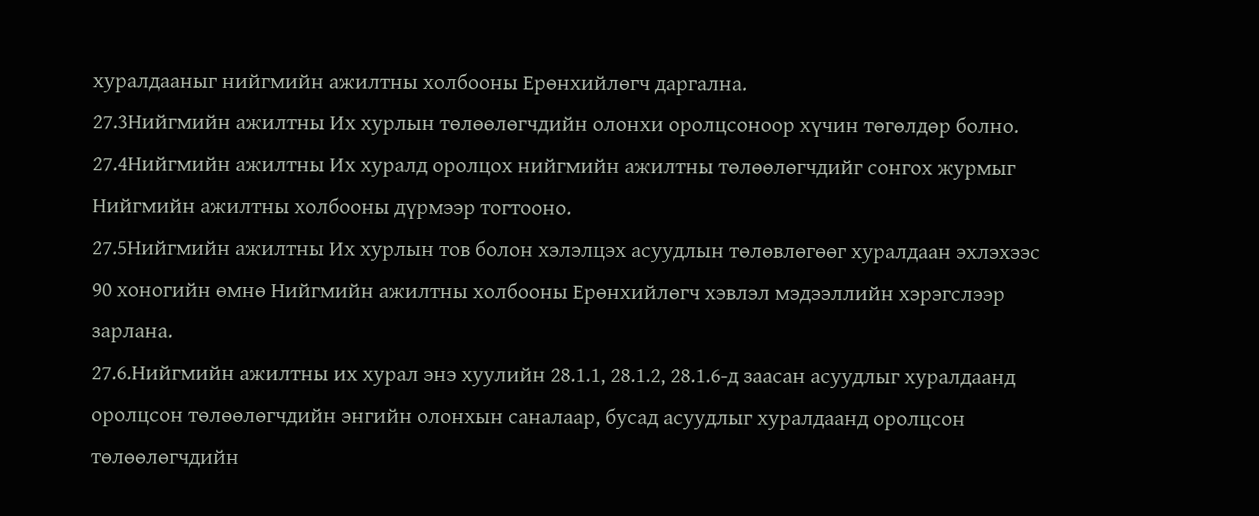хуралдааныг нийгмийн ажилтны холбооны Ерөнхийлөгч даргална.
27.3Нийгмийн ажилтны Их хурлын төлөөлөгчдийн олонхи оролцсоноор хүчин төгөлдөр болно.
27.4Нийгмийн ажилтны Их хуралд оролцох нийгмийн ажилтны төлөөлөгчдийг сонгох журмыг Нийгмийн ажилтны холбооны дүрмээр тогтооно.
27.5Нийгмийн ажилтны Их хурлын тов болон хэлэлцэх асуудлын төлөвлөгөөг хуралдаан эхлэхээс 90 хоногийн өмнө Нийгмийн ажилтны холбооны Ерөнхийлөгч хэвлэл мэдээллийн хэрэгслээр зарлана.
27.6.Нийгмийн ажилтны их хурал энэ хуулийн 28.1.1, 28.1.2, 28.1.6-д заасан асуудлыг хуралдаанд оролцсон төлөөлөгчдийн энгийн олонхын саналаар, бусад асуудлыг хуралдаанд оролцсон төлөөлөгчдийн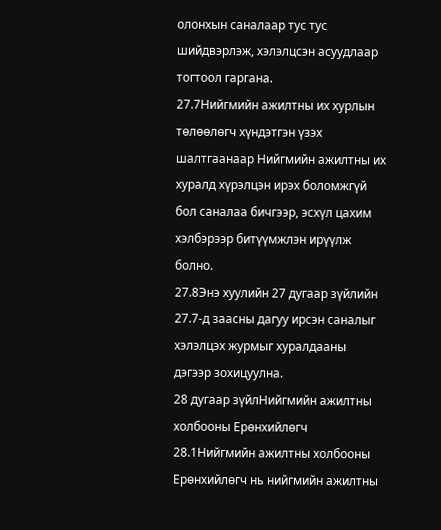олонхын саналаар тус тус шийдвэрлэж, хэлэлцсэн асуудлаар тогтоол гаргана.
27.7Нийгмийн ажилтны их хурлын төлөөлөгч хүндэтгэн үзэх шалтгаанаар Нийгмийн ажилтны их хуралд хүрэлцэн ирэх боломжгүй бол саналаа бичгээр, эсхүл цахим хэлбэрээр битүүмжлэн ирүүлж болно.
27.8Энэ хуулийн 27 дугаар зүйлийн 27.7-д заасны дагуу ирсэн саналыг хэлэлцэх журмыг хуралдааны дэгээр зохицуулна.
28 дугаар зүйлНийгмийн ажилтны холбооны Ерөнхийлөгч
28.1Нийгмийн ажилтны холбооны Ерөнхийлөгч нь нийгмийн ажилтны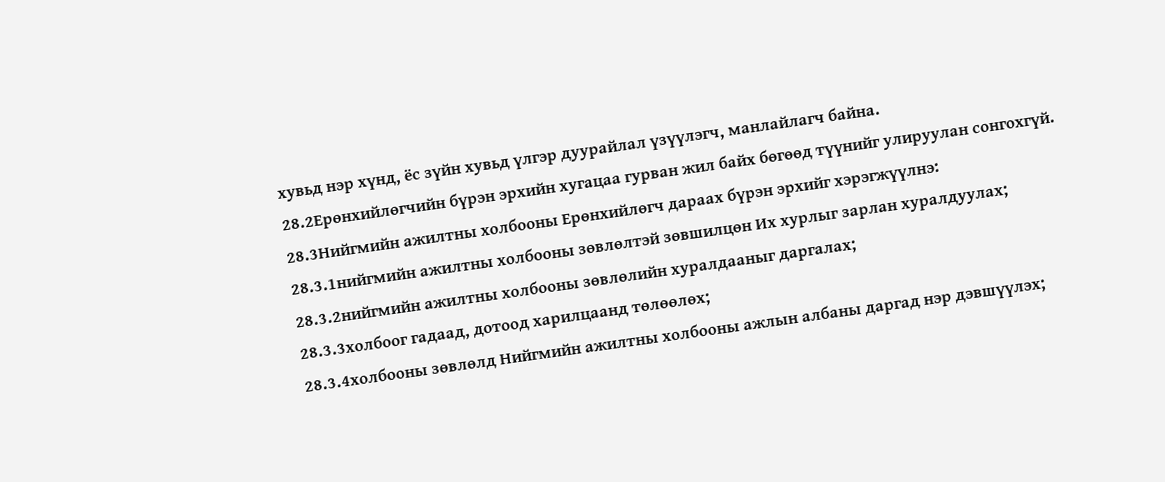хувьд нэр хүнд, ёс зүйн хувьд үлгэр дуурайлал үзүүлэгч, манлайлагч байна.
28.2Ерөнхийлөгчийн бүрэн эрхийн хугацаа гурван жил байх бөгөөд түүнийг улируулан сонгохгүй.
28.3Нийгмийн ажилтны холбооны Ерөнхийлөгч дараах бүрэн эрхийг хэрэгжүүлнэ:
28.3.1нийгмийн ажилтны холбооны зөвлөлтэй зөвшилцөн Их хурлыг зарлан хуралдуулах;
28.3.2нийгмийн ажилтны холбооны зөвлөлийн хуралдааныг даргалах;
28.3.3холбоог гадаад, дотоод харилцаанд төлөөлөх;
28.3.4холбооны зөвлөлд Нийгмийн ажилтны холбооны ажлын албаны даргад нэр дэвшүүлэх;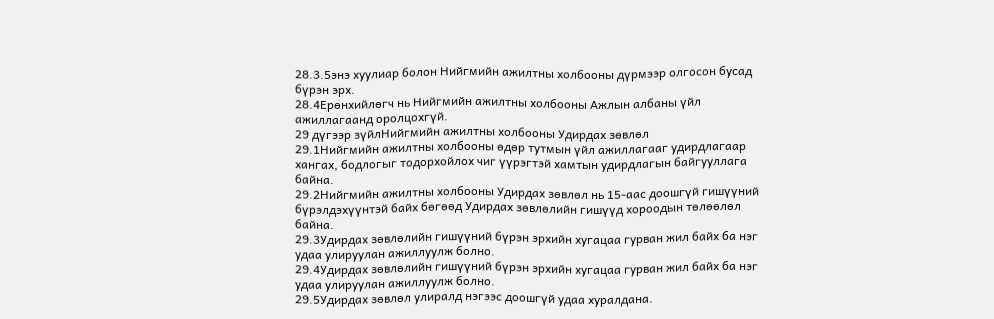28.3.5энэ хуулиар болон Нийгмийн ажилтны холбооны дүрмээр олгосон бусад бүрэн эрх.
28.4Ерөнхийлөгч нь Нийгмийн ажилтны холбооны Ажлын албаны үйл ажиллагаанд оролцохгүй.
29 дүгээр зүйлНийгмийн ажилтны холбооны Удирдах зөвлөл
29.1Нийгмийн ажилтны холбооны өдөр тутмын үйл ажиллагааг удирдлагаар хангах, бодлогыг тодорхойлох чиг үүрэгтэй хамтын удирдлагын байгууллага байна.
29.2Нийгмийн ажилтны холбооны Удирдах зөвлөл нь 15-аас доошгүй гишүүний бүрэлдэхүүнтэй байх бөгөөд Удирдах зөвлөлийн гишүүд хороодын төлөөлөл байна.
29.3Удирдах зөвлөлийн гишүүний бүрэн эрхийн хугацаа гурван жил байх ба нэг удаа улируулан ажиллуулж болно.
29.4Удирдах зөвлөлийн гишүүний бүрэн эрхийн хугацаа гурван жил байх ба нэг удаа улируулан ажиллуулж болно.
29.5Удирдах зөвлөл улиралд нэгээс доошгүй удаа хуралдана.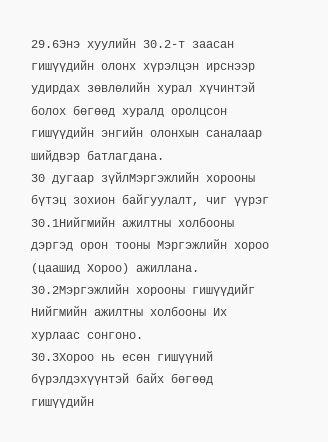29.6Энэ хуулийн 30.2-т заасан гишүүдийн олонх хүрэлцэн ирснээр удирдах зөвлөлийн хурал хүчинтэй болох бөгөөд хуралд оролцсон гишүүдийн энгийн олонхын саналаар шийдвэр батлагдана.
30 дугаар зүйлМэргэжлийн хорооны бүтэц зохион байгуулалт, чиг үүрэг
30.1Нийгмийн ажилтны холбооны дэргэд орон тооны Мэргэжлийн хороо (цаашид Хороо) ажиллана.
30.2Мэргэжлийн хорооны гишүүдийг Нийгмийн ажилтны холбооны Их хурлаас сонгоно.
30.3Хороо нь есөн гишүүний бүрэлдэхүүнтэй байх бөгөөд гишүүдийн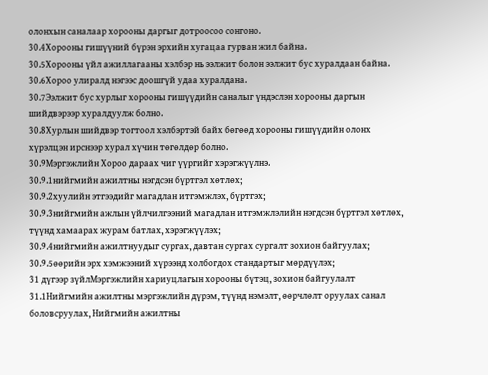олонхын саналаар хорооны даргыг дотроосоо сонгоно.
30.4Хорооны гишүүний бүрэн эрхийн хугацаа гурван жил байна.
30.5Хорооны үйл ажиллагааны хэлбэр нь ээлжит болон ээлжит бус хуралдаан байна.
30.6Хороо улиралд нэгээс доошгүй удаа хуралдана.
30.7Ээлжит бус хурлыг хорооны гишүүдийн саналыг үндэслэн хорооны даргын шийдвэрээр хуралдуулж болно.
30.8Хурлын шийдвэр тогтоол хэлбэртэй байх бөгөөд хорооны гишүүдийн олонх хүрэлцэн ирснээр хурал хүчин төгөлдөр болно.
30.9Мэргэжлийн Хороо дараах чиг үүргийг хэрэгжүүлнэ.
30.9.1нийгмийн ажилтны нэгдсэн бүртгэл хөтлөх;
30.9.2хуулийн этгээдийг магадлан итгэмжлэх, бүртгэх;
30.9.3нийгмийн ажлын үйлчилгээний магадлан итгэмжлэлийн нэгдсэн бүртгэл хөтлөх, түүнд хамаарах журам батлах, хэрэгжүүлэх;
30.9.4нийгмийн ажилтнуудыг сургах, давтан сургах сургалт зохион байгуулах;
30.9.5өөрийн эрх хэмжээний хүрээнд холбогдох стандартыг мөрдүүлэх;
31 дүгээр зүйлМэргэжлийн хариуцлагын хорооны бүтэц, зохион байгуулалт
31.1Нийгмийн ажилтны мэргэжлийн дүрэм, түүнд нэмэлт, өөрчлөлт оруулах санал боловсруулах, Нийгмийн ажилтны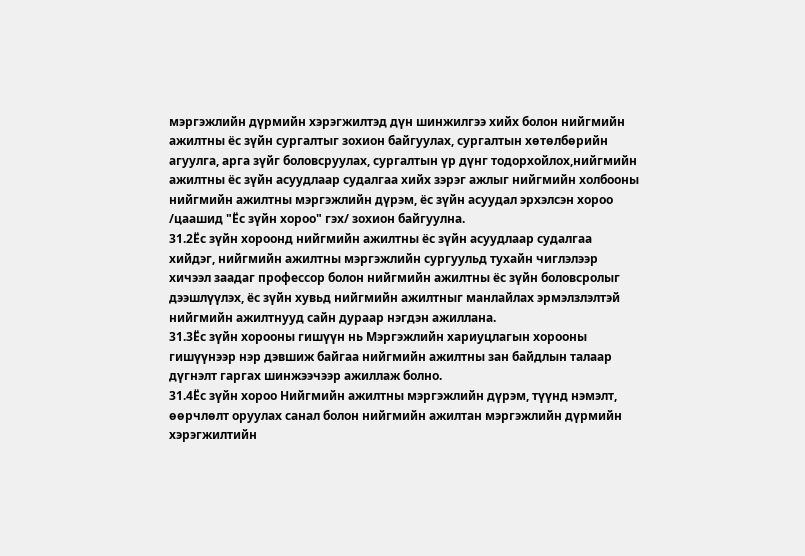мэргэжлийн дүрмийн хэрэгжилтэд дүн шинжилгээ хийх болон нийгмийн ажилтны ёс зүйн сургалтыг зохион байгуулах, сургалтын хөтөлбөрийн агуулга, арга зүйг боловсруулах, сургалтын үр дүнг тодорхойлох,нийгмийн ажилтны ёс зүйн асуудлаар судалгаа хийх зэрэг ажлыг нийгмийн холбооны нийгмийн ажилтны мэргэжлийн дүрэм, ёс зүйн асуудал эрхэлсэн хороо /цаашид "Ёс зүйн хороо" гэх/ зохион байгуулна.
31.2Ёс зүйн хороонд нийгмийн ажилтны ёс зүйн асуудлаар судалгаа хийдэг, нийгмийн ажилтны мэргэжлийн сургуульд тухайн чиглэлээр хичээл заадаг профессор болон нийгмийн ажилтны ёс зүйн боловсролыг дээшлүүлэх, ёс зүйн хувьд нийгмийн ажилтныг манлайлах эрмэлзлэлтэй нийгмийн ажилтнууд сайн дураар нэгдэн ажиллана.
31.3Ёс зүйн хорооны гишүүн нь Мэргэжлийн хариуцлагын хорооны гишүүнээр нэр дэвшиж байгаа нийгмийн ажилтны зан байдлын талаар дүгнэлт гаргах шинжээчээр ажиллаж болно.
31.4Ёс зүйн хороо Нийгмийн ажилтны мэргэжлийн дүрэм, түүнд нэмэлт, өөрчлөлт оруулах санал болон нийгмийн ажилтан мэргэжлийн дүрмийн хэрэгжилтийн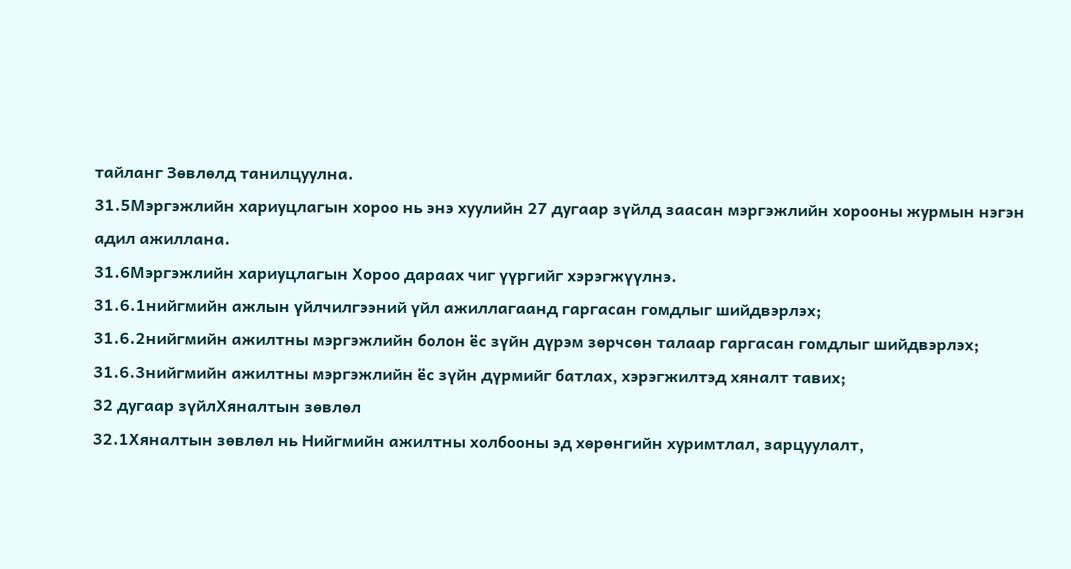тайланг Зөвлөлд танилцуулна.
31.5Мэргэжлийн хариуцлагын хороо нь энэ хуулийн 27 дугаар зүйлд заасан мэргэжлийн хорооны журмын нэгэн адил ажиллана.
31.6Мэргэжлийн хариуцлагын Хороо дараах чиг үүргийг хэрэгжүүлнэ.
31.6.1нийгмийн ажлын үйлчилгээний үйл ажиллагаанд гаргасан гомдлыг шийдвэрлэх;
31.6.2нийгмийн ажилтны мэргэжлийн болон ёс зүйн дүрэм зөрчсөн талаар гаргасан гомдлыг шийдвэрлэх;
31.6.3нийгмийн ажилтны мэргэжлийн ёс зүйн дүрмийг батлах, хэрэгжилтэд хяналт тавих;
32 дугаар зүйлХяналтын зөвлөл
32.1Хяналтын зөвлөл нь Нийгмийн ажилтны холбооны эд хөрөнгийн хуримтлал, зарцуулалт,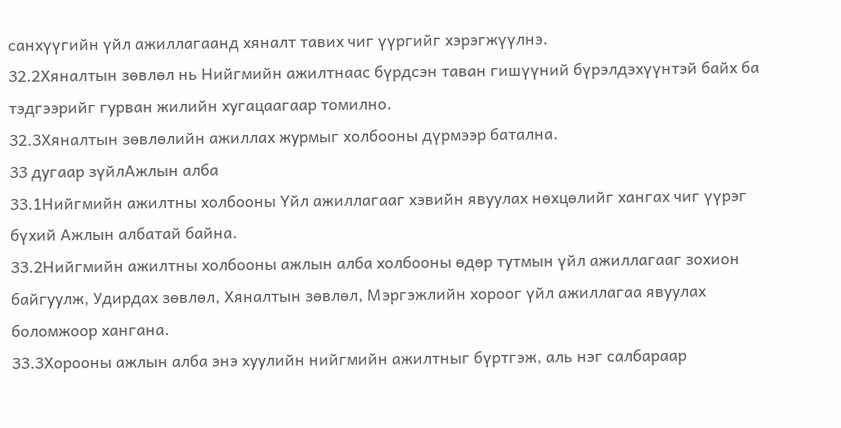санхүүгийн үйл ажиллагаанд хяналт тавих чиг үүргийг хэрэгжүүлнэ.
32.2Хяналтын зөвлөл нь Нийгмийн ажилтнаас бүрдсэн таван гишүүний бүрэлдэхүүнтэй байх ба тэдгээрийг гурван жилийн хугацаагаар томилно.
32.3Хяналтын зөвлөлийн ажиллах журмыг холбооны дүрмээр батална.
33 дугаар зүйлАжлын алба
33.1Нийгмийн ажилтны холбооны Үйл ажиллагааг хэвийн явуулах нөхцөлийг хангах чиг үүрэг бүхий Ажлын албатай байна.
33.2Нийгмийн ажилтны холбооны ажлын алба холбооны өдөр тутмын үйл ажиллагааг зохион байгуулж, Удирдах зөвлөл, Хяналтын зөвлөл, Мэргэжлийн хороог үйл ажиллагаа явуулах боломжоор хангана.
33.3Хорооны ажлын алба энэ хуулийн нийгмийн ажилтныг бүртгэж, аль нэг салбараар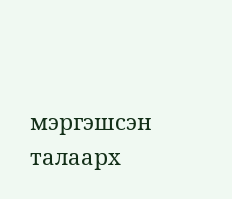мэргэшсэн талаарх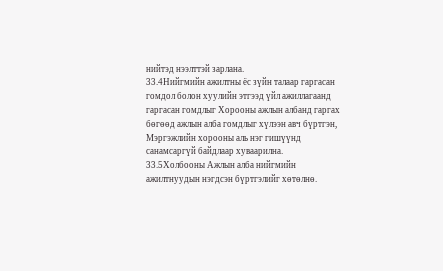нийтэд нээлттэй зарлана.
33.4Нийгмийн ажилтны ёс зүйн талаар гаргасан гомдол болон хуулийн этгээд үйл ажиллагаанд гаргасан гомдлыг Хорооны ажлын албанд гаргах бөгөөд ажлын алба гомдлыг хүлээн авч бүртгэн, Мэргэжлийн хорооны аль нэг гишүүнд санамсаргүй байдлаар хуваарилна.
33.5Холбооны Ажлын алба нийгмийн ажилтнуудын нэгдсэн бүртгэлийг хөтөлнө.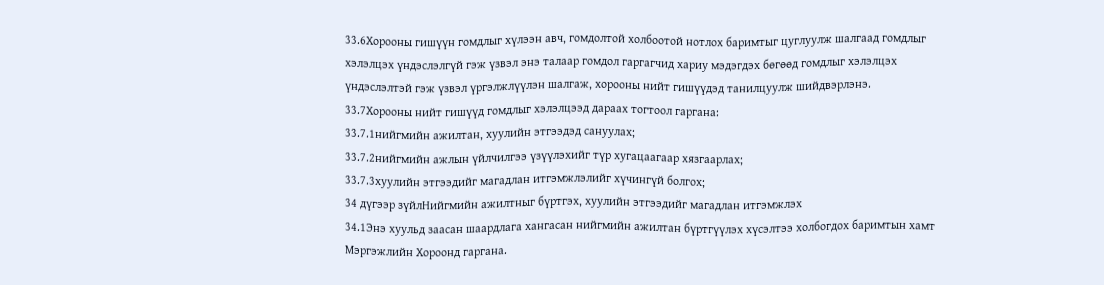33.6Хорооны гишүүн гомдлыг хүлээн авч, гомдолтой холбоотой нотлох баримтыг цуглуулж шалгаад гомдлыг хэлэлцэх үндэслэлгүй гэж үзвэл энэ талаар гомдол гаргагчид хариу мэдэгдэх бөгөөд гомдлыг хэлэлцэх үндэслэлтэй гэж үзвэл үргэлжлүүлэн шалгаж, хорооны нийт гишүүдэд танилцуулж шийдвэрлэнэ.
33.7Хорооны нийт гишүүд гомдлыг хэлэлцээд дараах тогтоол гаргана:
33.7.1нийгмийн ажилтан, хуулийн этгээдэд сануулах;
33.7.2нийгмийн ажлын үйлчилгээ үзүүлэхийг түр хугацаагаар хязгаарлах;
33.7.3хуулийн этгээдийг магадлан итгэмжлэлийг хүчингүй болгох;
34 дүгээр зүйлНийгмийн ажилтныг бүртгэх, хуулийн этгээдийг магадлан итгэмжлэх
34.1Энэ хуульд заасан шаардлага хангасан нийгмийн ажилтан бүртгүүлэх хүсэлтээ холбогдох баримтын хамт Мэргэжлийн Хороонд гаргана.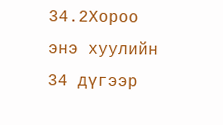34.2Хороо энэ хуулийн 34 дүгээр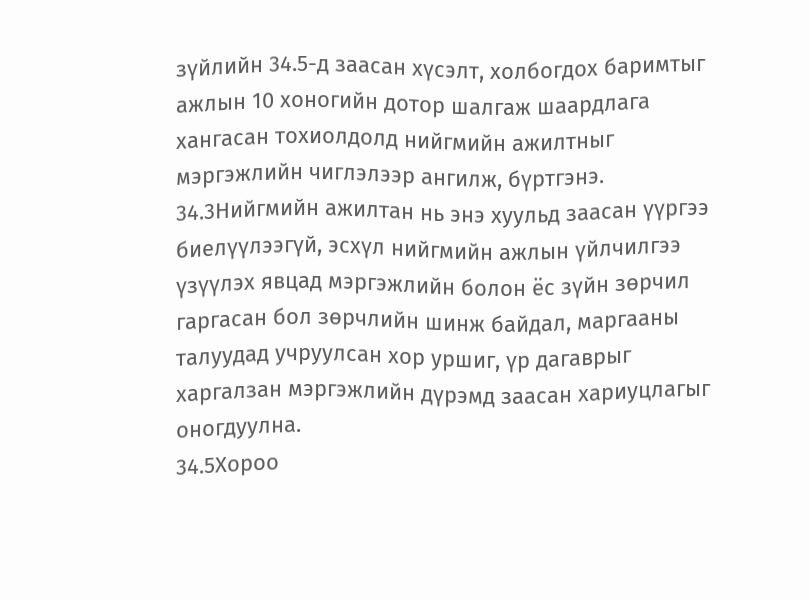зүйлийн 34.5-д заасан хүсэлт, холбогдох баримтыг ажлын 10 хоногийн дотор шалгаж шаардлага хангасан тохиолдолд нийгмийн ажилтныг мэргэжлийн чиглэлээр ангилж, бүртгэнэ.
34.3Нийгмийн ажилтан нь энэ хуульд заасан үүргээ биелүүлээгүй, эсхүл нийгмийн ажлын үйлчилгээ үзүүлэх явцад мэргэжлийн болон ёс зүйн зөрчил гаргасан бол зөрчлийн шинж байдал, маргааны талуудад учруулсан хор уршиг, үр дагаврыг харгалзан мэргэжлийн дүрэмд заасан хариуцлагыг оногдуулна.
34.5Хороо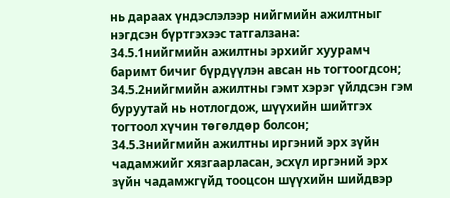нь дараах үндэслэлээр нийгмийн ажилтныг нэгдсэн бүртгэхээс татгалзана:
34.5.1нийгмийн ажилтны эрхийг хуурамч баримт бичиг бүрдүүлэн авсан нь тогтоогдсон;
34.5.2нийгмийн ажилтны гэмт хэрэг үйлдсэн гэм буруутай нь нотлогдож, шүүхийн шийтгэх тогтоол хүчин төгөлдөр болсон;
34.5.3нийгмийн ажилтны иргэний эрх зүйн чадамжийг хязгаарласан, эсхүл иргэний эрх зүйн чадамжгүйд тооцсон шүүхийн шийдвэр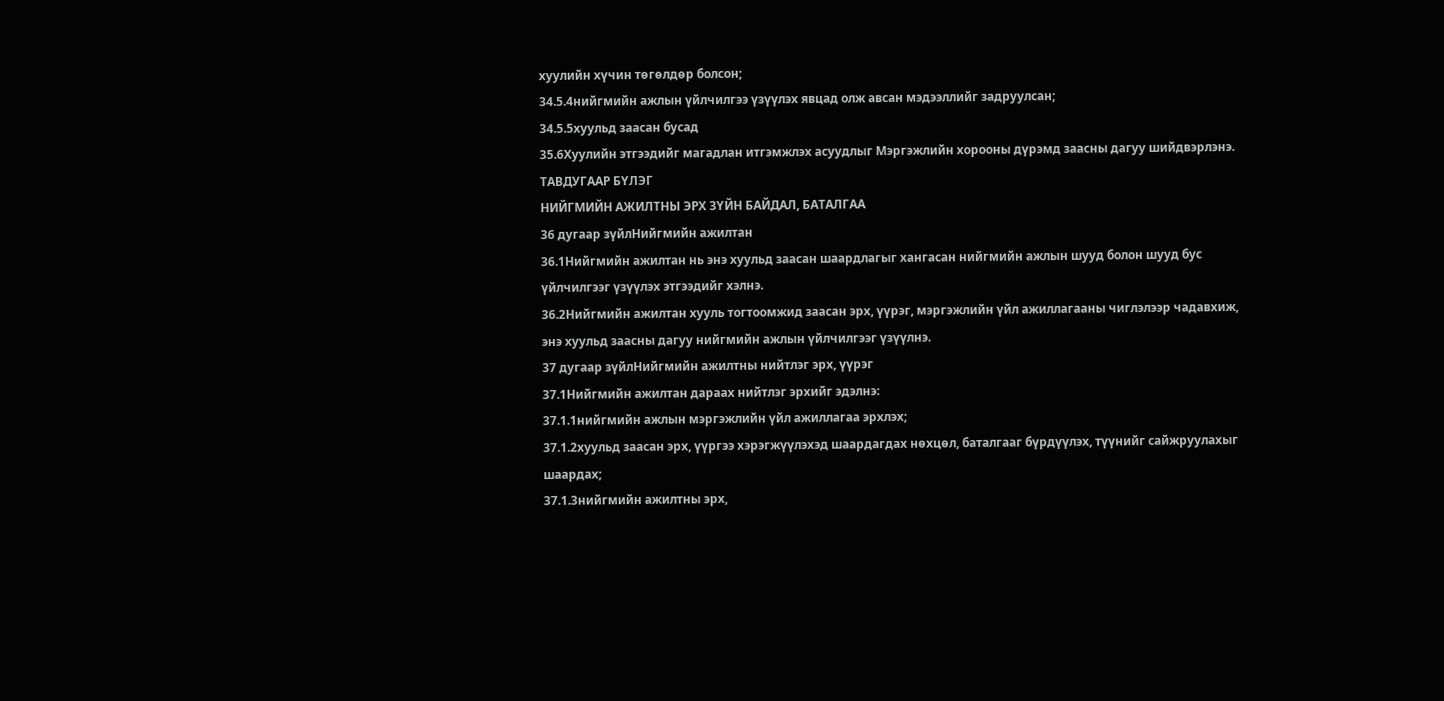хуулийн хүчин төгөлдөр болсон;
34.5.4нийгмийн ажлын үйлчилгээ үзүүлэх явцад олж авсан мэдээллийг задруулсан;
34.5.5хуульд заасан бусад
35.6Хуулийн этгээдийг магадлан итгэмжлэх асуудлыг Мэргэжлийн хорооны дүрэмд заасны дагуу шийдвэрлэнэ.
ТАВДУГААР БҮЛЭГ
НИЙГМИЙН АЖИЛТНЫ ЭРХ ЗҮЙН БАЙДАЛ, БАТАЛГАА
36 дугаар зүйлНийгмийн ажилтан
36.1Нийгмийн ажилтан нь энэ хуульд заасан шаардлагыг хангасан нийгмийн ажлын шууд болон шууд бус үйлчилгээг үзүүлэх этгээдийг хэлнэ.
36.2Нийгмийн ажилтан хууль тогтоомжид заасан эрх, үүрэг, мэргэжлийн үйл ажиллагааны чиглэлээр чадавхиж, энэ хуульд заасны дагуу нийгмийн ажлын үйлчилгээг үзүүлнэ.
37 дугаар зүйлНийгмийн ажилтны нийтлэг эрх, үүрэг
37.1Нийгмийн ажилтан дараах нийтлэг эрхийг эдэлнэ:
37.1.1нийгмийн ажлын мэргэжлийн үйл ажиллагаа эрхлэх;
37.1.2хуульд заасан эрх, үүргээ хэрэгжүүлэхэд шаардагдах нөхцөл, баталгааг бүрдүүлэх, түүнийг сайжруулахыг шаардах;
37.1.3нийгмийн ажилтны эрх,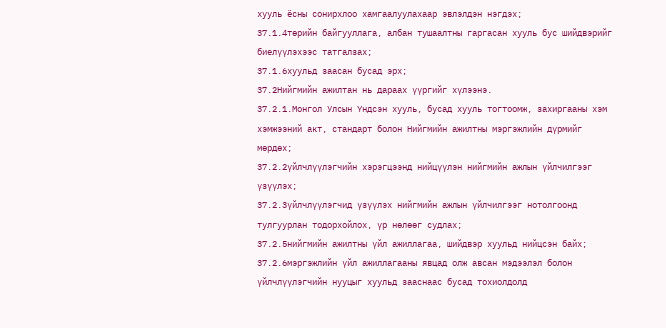хууль ёсны сонирхлоо хамгаалуулахаар эвлэлдэн нэгдэх;
37.1.4төрийн байгууллага, албан тушаалтны гаргасан хууль бус шийдвэрийг биелүүлэхээс татгалзах;
37.1.6хуульд заасан бусад эрх;
37.2Нийгмийн ажилтан нь дараах үүргийг хүлээнэ.
37.2.1.Монгол Улсын Үндсэн хууль, бусад хууль тогтоомж, захиргааны хэм хэмжээний акт, стандарт болон Нийгмийн ажилтны мэргэжлийн дүрмийг мөрдөх;
37.2.2үйлчлүүлэгчийн хэрэгцээнд нийцүүлэн нийгмийн ажлын үйлчилгээг үзүүлэх;
37.2.3үйлчлүүлэгчид үзүүлэх нийгмийн ажлын үйлчилгээг нотолгоонд тулгуурлан тодорхойлох, үр нөлөөг судлах;
37.2.5нийгмийн ажилтны үйл ажиллагаа, шийдвэр хуульд нийцсэн байх;
37.2.6мэргэжлийн үйл ажиллагааны явцад олж авсан мэдээлэл болон үйлчлүүлэгчийн нууцыг хуульд зааснаас бусад тохиолдолд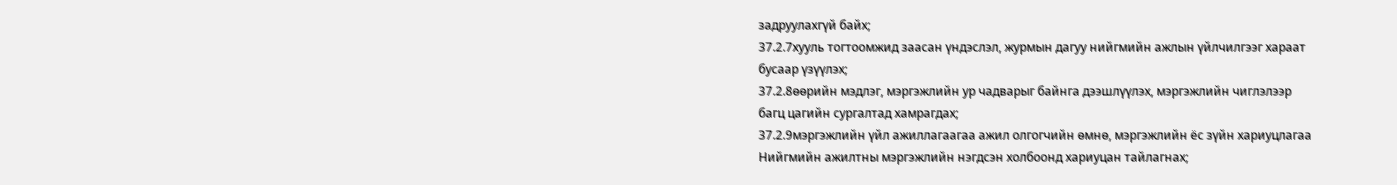задруулахгүй байх;
37.2.7хууль тогтоомжид заасан үндэслэл, журмын дагуу нийгмийн ажлын үйлчилгээг хараат бусаар үзүүлэх;
37.2.8өөрийн мэдлэг, мэргэжлийн ур чадварыг байнга дээшлүүлэх, мэргэжлийн чиглэлээр багц цагийн сургалтад хамрагдах;
37.2.9мэргэжлийн үйл ажиллагаагаа ажил олгогчийн өмнө, мэргэжлийн ёс зүйн хариуцлагаа Нийгмийн ажилтны мэргэжлийн нэгдсэн холбоонд хариуцан тайлагнах;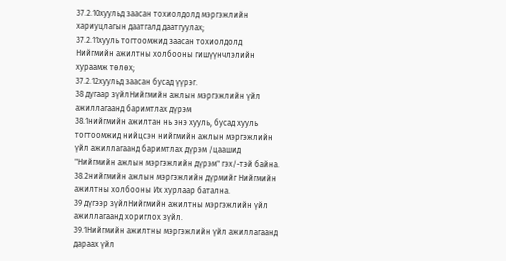37.2.10хуульд заасан тохиолдолд мэргэжлийн хариуцлагын даатгалд даатгуулах;
37.2.11хууль тогтоомжид заасан тохиолдолд Нийгмийн ажилтны холбооны гишүүнчлэлийн хураамж төлөх;
37.2.12хуульд заасан бусад үүрэг.
38 дугаар зүйлНийгмийн ажлын мэргэжлийн үйл ажиллагаанд баримтлах дүрэм
38.1нийгмийн ажилтан нь энэ хууль, бусад хууль тогтоомжид нийцсэн нийгмийн ажлын мэргэжлийн үйл ажиллагаанд баримтлах дүрэм /цаашид "Нийгмийн ажлын мэргэжлийн дүрэм" гэх/-тэй байна.
38.2нийгмийн ажлын мэргэжлийн дүрмийг Нийгмийн ажилтны холбооны Их хурлаар батална.
39 дүгээр зүйлНийгмийн ажилтны мэргэжлийн үйл ажиллагаанд хориглох зүйл.
39.1Нийгмийн ажилтны мэргэжлийн үйл ажиллагаанд дараах үйл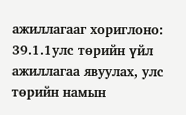ажиллагааг хориглоно:
39.1.1улс төрийн үйл ажиллагаа явуулах, улс төрийн намын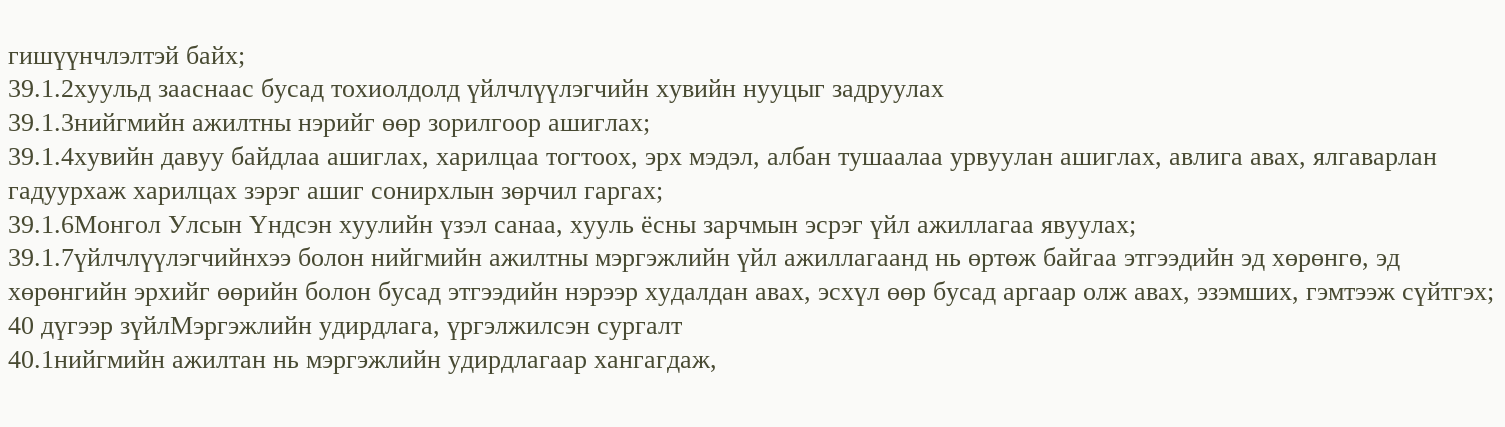гишүүнчлэлтэй байх;
39.1.2хуульд зааснаас бусад тохиолдолд үйлчлүүлэгчийн хувийн нууцыг задруулах
39.1.3нийгмийн ажилтны нэрийг өөр зорилгоор ашиглах;
39.1.4хувийн давуу байдлаа ашиглах, харилцаа тогтоох, эрх мэдэл, албан тушаалаа урвуулан ашиглах, авлига авах, ялгаварлан гадуурхаж харилцах зэрэг ашиг сонирхлын зөрчил гаргах;
39.1.6Монгол Улсын Үндсэн хуулийн үзэл санаа, хууль ёсны зарчмын эсрэг үйл ажиллагаа явуулах;
39.1.7үйлчлүүлэгчийнхээ болон нийгмийн ажилтны мэргэжлийн үйл ажиллагаанд нь өртөж байгаа этгээдийн эд хөрөнгө, эд хөрөнгийн эрхийг өөрийн болон бусад этгээдийн нэрээр худалдан авах, эсхүл өөр бусад аргаар олж авах, эзэмших, гэмтээж сүйтгэх;
40 дүгээр зүйлМэргэжлийн удирдлага, үргэлжилсэн сургалт
40.1нийгмийн ажилтан нь мэргэжлийн удирдлагаар хангагдаж,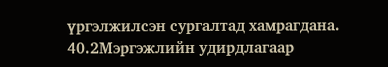үргэлжилсэн сургалтад хамрагдана.
40.2Мэргэжлийн удирдлагаар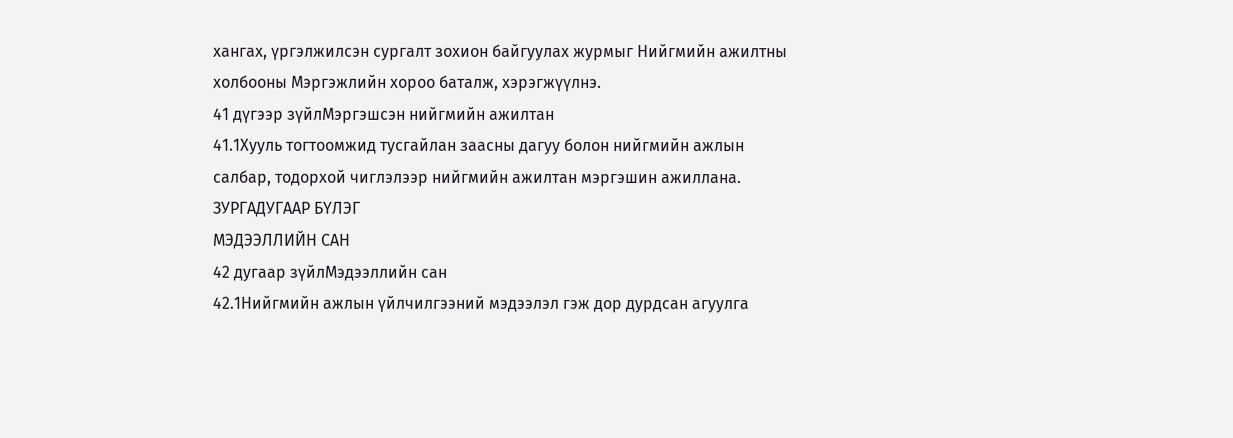хангах, үргэлжилсэн сургалт зохион байгуулах журмыг Нийгмийн ажилтны холбооны Мэргэжлийн хороо баталж, хэрэгжүүлнэ.
41 дүгээр зүйлМэргэшсэн нийгмийн ажилтан
41.1Хууль тогтоомжид тусгайлан заасны дагуу болон нийгмийн ажлын салбар, тодорхой чиглэлээр нийгмийн ажилтан мэргэшин ажиллана.
ЗУРГАДУГААР БҮЛЭГ
МЭДЭЭЛЛИЙН САН
42 дугаар зүйлМэдээллийн сан
42.1Нийгмийн ажлын үйлчилгээний мэдээлэл гэж дор дурдсан агуулга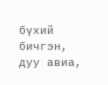бүхий бичгэн, дуу авиа,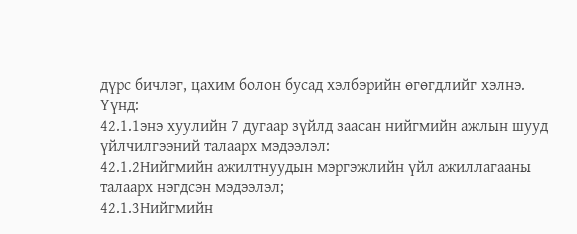дүрс бичлэг, цахим болон бусад хэлбэрийн өгөгдлийг хэлнэ. Үүнд:
42.1.1энэ хуулийн 7 дугаар зүйлд заасан нийгмийн ажлын шууд үйлчилгээний талаарх мэдээлэл:
42.1.2Нийгмийн ажилтнуудын мэргэжлийн үйл ажиллагааны талаарх нэгдсэн мэдээлэл;
42.1.3Нийгмийн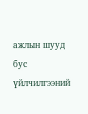ажлын шууд бус үйлчилгээний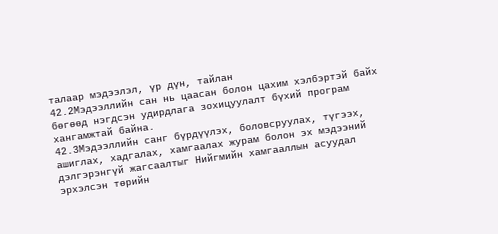талаар мэдээлэл, үр дүн, тайлан
42.2Мэдээллийн сан нь цаасан болон цахим хэлбэртэй байх бөгөөд нэгдсэн удирдлага зохицуулалт бүхий програм хангамжтай байна.
42.3Мэдээллийн санг бүрдүүлэх, боловсруулах, түгээх, ашиглах, хадгалах, хамгаалах журам болон эх мэдээний дэлгэрэнгүй жагсаалтыг Нийгмийн хамгааллын асуудал эрхэлсэн төрийн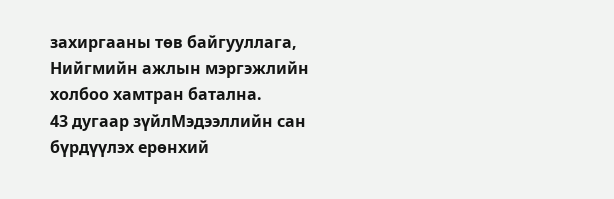захиргааны төв байгууллага, Нийгмийн ажлын мэргэжлийн холбоо хамтран батална.
43 дугаар зүйлМэдээллийн сан бүрдүүлэх ерөнхий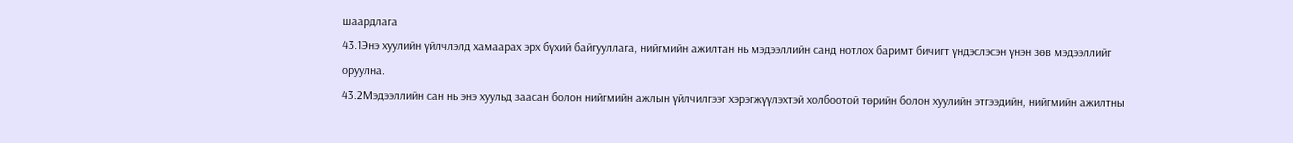шаардлага
43.1Энэ хуулийн үйлчлэлд хамаарах эрх бүхий байгууллага, нийгмийн ажилтан нь мэдээллийн санд нотлох баримт бичигт үндэслэсэн үнэн зөв мэдээллийг оруулна.
43.2Мэдээллийн сан нь энэ хуульд заасан болон нийгмийн ажлын үйлчилгээг хэрэгжүүлэхтэй холбоотой төрийн болон хуулийн этгээдийн, нийгмийн ажилтны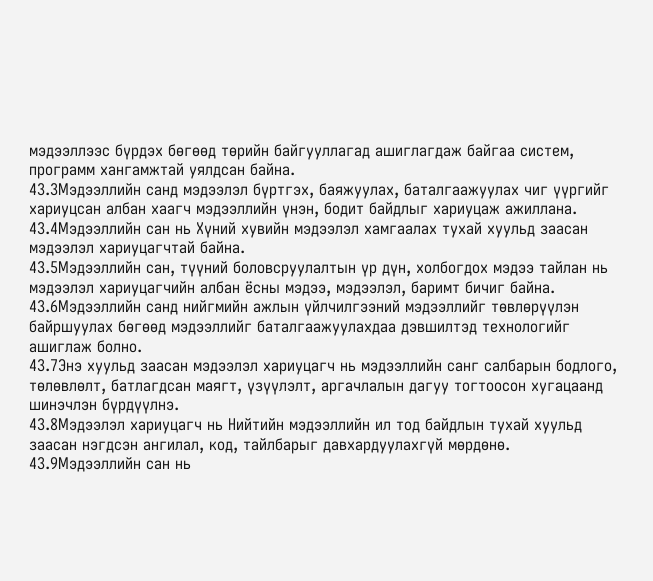мэдээллээс бүрдэх бөгөөд төрийн байгууллагад ашиглагдаж байгаа систем, программ хангамжтай уялдсан байна.
43.3Мэдээллийн санд мэдээлэл бүртгэх, баяжуулах, баталгаажуулах чиг үүргийг хариуцсан албан хаагч мэдээллийн үнэн, бодит байдлыг хариуцаж ажиллана.
43.4Мэдээллийн сан нь Хүний хувийн мэдээлэл хамгаалах тухай хуульд заасан мэдээлэл хариуцагчтай байна.
43.5Мэдээллийн сан, түүний боловсруулалтын үр дүн, холбогдох мэдээ тайлан нь мэдээлэл хариуцагчийн албан ёсны мэдээ, мэдээлэл, баримт бичиг байна.
43.6Мэдээллийн санд нийгмийн ажлын үйлчилгээний мэдээллийг төвлөрүүлэн байршуулах бөгөөд мэдээллийг баталгаажуулахдаа дэвшилтэд технологийг ашиглаж болно.
43.7Энэ хуульд заасан мэдээлэл хариуцагч нь мэдээллийн санг салбарын бодлого, төлөвлөлт, батлагдсан маягт, үзүүлэлт, аргачлалын дагуу тогтоосон хугацаанд шинэчлэн бүрдүүлнэ.
43.8Мэдээлэл хариуцагч нь Нийтийн мэдээллийн ил тод байдлын тухай хуульд заасан нэгдсэн ангилал, код, тайлбарыг давхардуулахгүй мөрдөнө.
43.9Мэдээллийн сан нь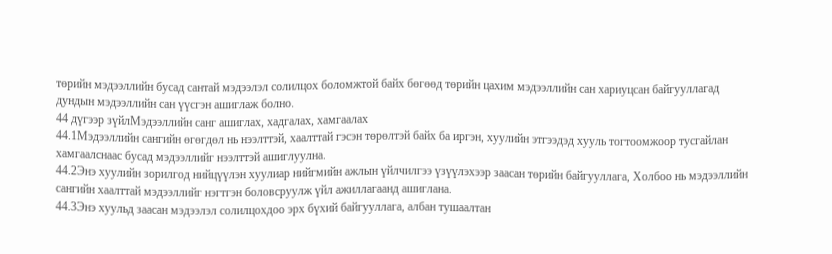төрийн мэдээллийн бусад сантай мэдээлэл солилцох боломжтой байх бөгөөд төрийн цахим мэдээллийн сан хариуцсан байгууллагад дундын мэдээллийн сан үүсгэн ашиглаж болно.
44 дүгээр зүйлМэдээллийн санг ашиглах, хадгалах, хамгаалах
44.1Мэдээллийн сангийн өгөгдөл нь нээлттэй, хаалттай гэсэн төрөлтэй байх ба иргэн, хуулийн этгээдэд хууль тогтоомжоор тусгайлан хамгаалснаас бусад мэдээллийг нээлттэй ашиглуулна.
44.2Энэ хуулийн зорилгод нийцүүлэн хуулиар нийгмийн ажлын үйлчилгээ үзүүлэхээр заасан төрийн байгууллага, Холбоо нь мэдээллийн сангийн хаалттай мэдээллийг нэгтгэн боловсруулж үйл ажиллагаанд ашиглана.
44.3Энэ хуульд заасан мэдээлэл солилцохдоо эрх бүхий байгууллага, албан тушаалтан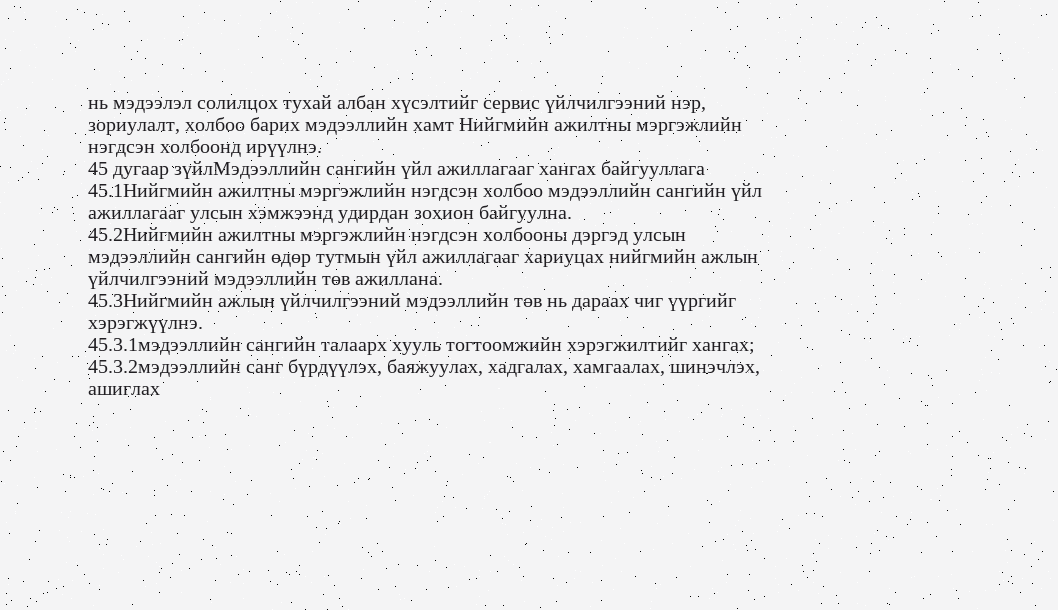нь мэдээлэл солилцох тухай албан хүсэлтийг сервис үйлчилгээний нэр, зориулалт, холбоо барих мэдээллийн хамт Нийгмийн ажилтны мэргэжлийн нэгдсэн холбоонд ирүүлнэ.
45 дугаар зүйлМэдээллийн сангийн үйл ажиллагааг хангах байгууллага
45.1Нийгмийн ажилтны мэргэжлийн нэгдсэн холбоо мэдээллийн сангийн үйл ажиллагааг улсын хэмжээнд удирдан зохион байгуулна.
45.2Нийгмийн ажилтны мэргэжлийн нэгдсэн холбооны дэргэд улсын мэдээллийн сангийн өдөр тутмын үйл ажиллагааг хариуцах нийгмийн ажлын үйлчилгээний мэдээллийн төв ажиллана.
45.3Нийгмийн ажлын үйлчилгээний мэдээллийн төв нь дараах чиг үүргийг хэрэгжүүлнэ.
45.3.1мэдээллийн сангийн талаарх хууль тогтоомжийн хэрэгжилтийг хангах;
45.3.2мэдээллийн санг бүрдүүлэх, баяжуулах, хадгалах, хамгаалах, шинэчлэх, ашиглах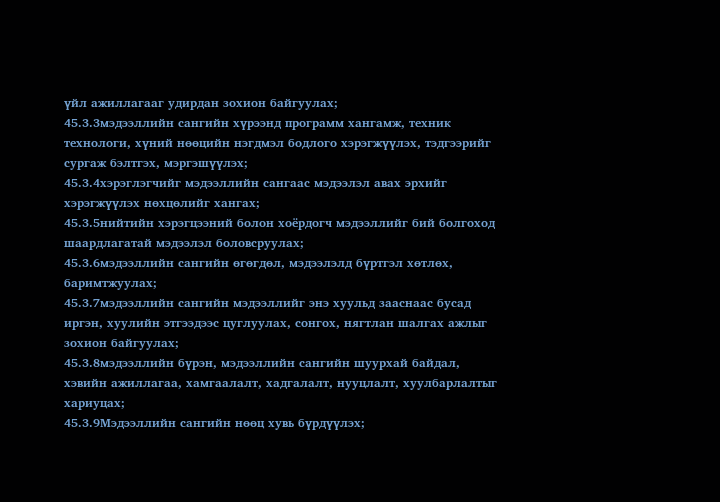үйл ажиллагааг удирдан зохион байгуулах;
45.3.3мэдээллийн сангийн хүрээнд программ хангамж, техник технологи, хүний нөөцийн нэгдмэл бодлого хэрэгжүүлэх, тэдгээрийг сургаж бэлтгэх, мэргэшүүлэх;
45.3.4хэрэглэгчийг мэдээллийн сангаас мэдээлэл авах эрхийг хэрэгжүүлэх нөхцөлийг хангах;
45.3.5нийтийн хэрэгцээний болон хоёрдогч мэдээллийг бий болгоход шаардлагатай мэдээлэл боловсруулах;
45.3.6мэдээллийн сангийн өгөгдөл, мэдээлэлд бүртгэл хөтлөх, баримтжуулах;
45.3.7мэдээллийн сангийн мэдээллийг энэ хуульд зааснаас бусад иргэн, хуулийн этгээдээс цуглуулах, сонгох, нягтлан шалгах ажлыг зохион байгуулах;
45.3.8мэдээллийн бүрэн, мэдээллийн сангийн шуурхай байдал, хэвийн ажиллагаа, хамгаалалт, хадгалалт, нууцлалт, хуулбарлалтыг хариуцах;
45.3.9Мэдээллийн сангийн нөөц хувь бүрдүүлэх;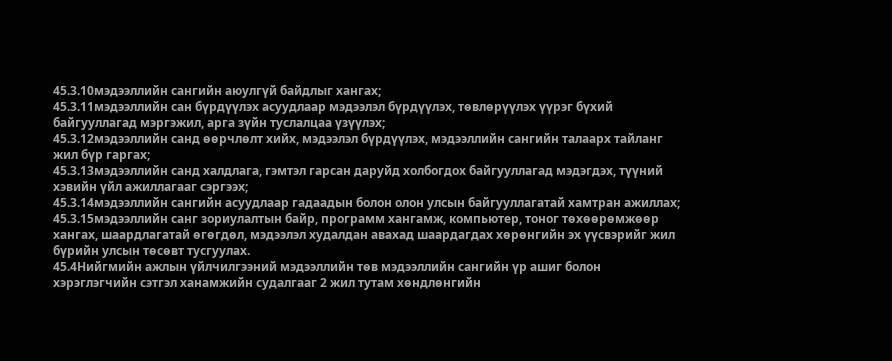45.3.10мэдээллийн сангийн аюулгүй байдлыг хангах;
45.3.11мэдээллийн сан бүрдүүлэх асуудлаар мэдээлэл бүрдүүлэх, төвлөрүүлэх үүрэг бүхий байгууллагад мэргэжил, арга зүйн туслалцаа үзүүлэх;
45.3.12мэдээллийн санд өөрчлөлт хийх, мэдээлэл бүрдүүлэх, мэдээллийн сангийн талаарх тайланг жил бүр гаргах;
45.3.13мэдээллийн санд халдлага, гэмтэл гарсан даруйд холбогдох байгууллагад мэдэгдэх, түүний хэвийн үйл ажиллагааг сэргээх;
45.3.14мэдээллийн сангийн асуудлаар гадаадын болон олон улсын байгууллагатай хамтран ажиллах;
45.3.15мэдээллийн санг зориулалтын байр, программ хангамж, компьютер, тоног төхөөрөмжөөр хангах, шаардлагатай өгөгдөл, мэдээлэл худалдан авахад шаардагдах хөрөнгийн эх үүсвэрийг жил бүрийн улсын төсөвт тусгуулах.
45.4Нийгмийн ажлын үйлчилгээний мэдээллийн төв мэдээллийн сангийн үр ашиг болон хэрэглэгчийн сэтгэл ханамжийн судалгааг 2 жил тутам хөндлөнгийн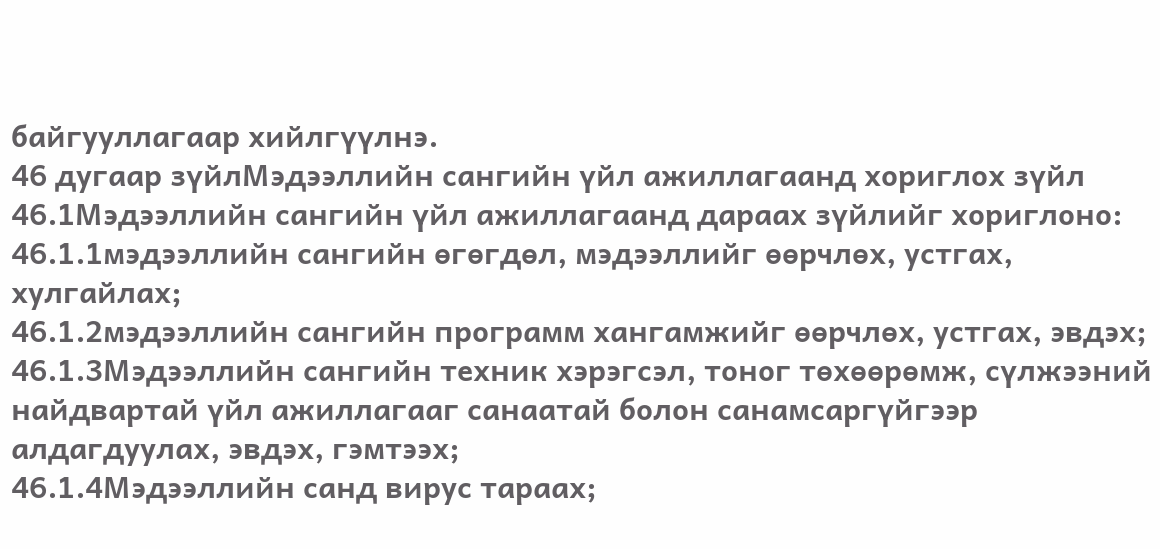байгууллагаар хийлгүүлнэ.
46 дугаар зүйлМэдээллийн сангийн үйл ажиллагаанд хориглох зүйл
46.1Мэдээллийн сангийн үйл ажиллагаанд дараах зүйлийг хориглоно:
46.1.1мэдээллийн сангийн өгөгдөл, мэдээллийг өөрчлөх, устгах, хулгайлах;
46.1.2мэдээллийн сангийн программ хангамжийг өөрчлөх, устгах, эвдэх;
46.1.3Мэдээллийн сангийн техник хэрэгсэл, тоног төхөөрөмж, сүлжээний найдвартай үйл ажиллагааг санаатай болон санамсаргүйгээр алдагдуулах, эвдэх, гэмтээх;
46.1.4Мэдээллийн санд вирус тараах;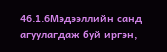46.1.6Мэдээллийн санд агуулагдаж буй иргэн,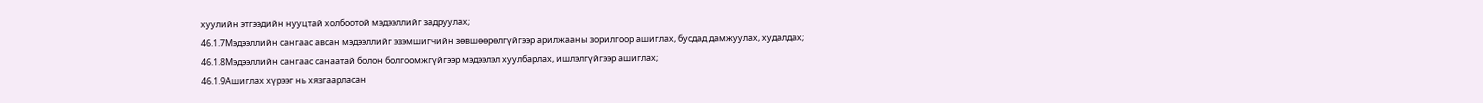хуулийн этгээдийн нууцтай холбоотой мэдээллийг задруулах;
46.1.7Мэдээллийн сангаас авсан мэдээллийг эзэмшигчийн зөвшөөрөлгүйгээр арилжааны зорилгоор ашиглах, бусдад дамжуулах, худалдах;
46.1.8Мэдээллийн сангаас санаатай болон болгоомжгүйгээр мэдээлэл хуулбарлах, ишлэлгүйгээр ашиглах;
46.1.9Ашиглах хүрээг нь хязгаарласан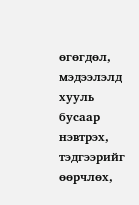өгөгдөл, мэдээлэлд хууль бусаар нэвтрэх, тэдгээрийг өөрчлөх,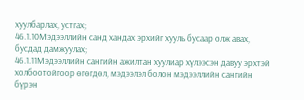хуулбарлах, устгах;
46.1.10Мэдээллийн санд хандах эрхийг хууль бусаар олж авах, бусдад дамжуулах;
46.1.11Мэдээллийн сангийн ажилтан хуулиар хүлээсэн давуу эрхтэй холбоотойгоор өгөгдөл, мэдээлэл болон мэдээллийн сангийн бүрэн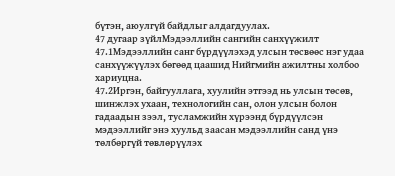бүтэн, аюулгүй байдлыг алдагдуулах.
47 дугаар зүйлМэдээллийн сангийн санхүүжилт
47.1Мэдээллийн санг бүрдүүлэхэд улсын төсвөөс нэг удаа санхүүжүүлэх бөгөөд цаашид Нийгмийн ажилтны холбоо хариуцна.
47.2Иргэн, байгууллага, хуулийн этгээд нь улсын төсөв, шинжлэх ухаан, технологийн сан, олон улсын болон гадаадын зээл, тусламжийн хүрээнд бүрдүүлсэн мэдээллийг энэ хуульд заасан мэдээллийн санд үнэ төлбөргүй төвлөрүүлэх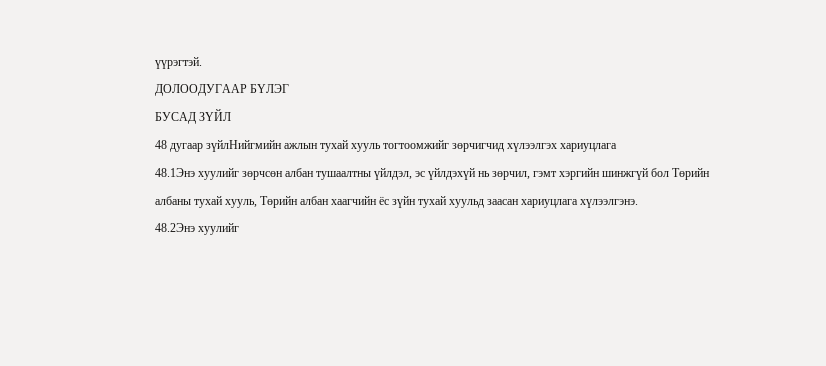үүрэгтэй.
ДОЛООДУГААР БҮЛЭГ
БУСАД ЗҮЙЛ
48 дугаар зүйлНийгмийн ажлын тухай хууль тогтоомжийг зөрчигчид хүлээлгэх хариуцлага
48.1Энэ хуулийг зөрчсөн албан тушаалтны үйлдэл, эс үйлдэхүй нь зөрчил, гэмт хэргийн шинжгүй бол Төрийн албаны тухай хууль, Төрийн албан хаагчийн ёс зүйн тухай хуульд заасан хариуцлага хүлээлгэнэ.
48.2Энэ хуулийг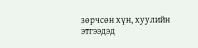зөрчсөн хүн, хуулийн этгээдэд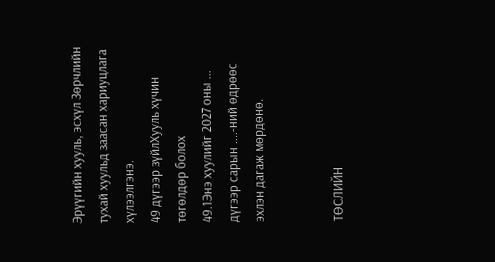Эрүүгийн хууль, эсхүл Зөрчлийн тухай хуульд заасан хариуцлага хүлээлгэнэ.
49 дүгээр зүйлХууль хүчин төгөлдөр болох
49.1Энэ хуулийг 2027 оны ... дүгээр сарын ....-ний өдрөөс эхлэн дагаж мөрдөнө.


ТӨСЛИЙН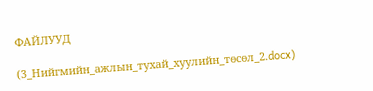ФАЙЛУУД

(3_Нийгмийн_ажлын_тухай_хуулийн_төсөл_2.docx)